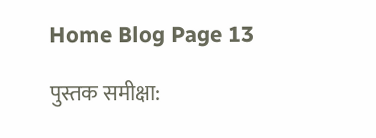Home Blog Page 13

पुस्तक समीक्षा: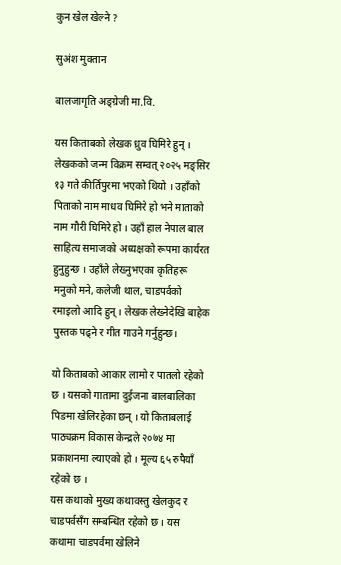कुन खेल खेल्ने ?

सुअंश मुक्तान

बालजागृति अङ्ग्रेजी मा.वि.

यस किताबको लेखक ध्रुव घिमिरे हुन् । लेखकको जन्म विक्रम सम्वत् २०२५ मङ्सिर १३ गते कीर्तिपुरमा भएको थियो । उहाँको पिताको नाम माधव घिमिरे हो भने माताको नाम गौरी घिमिरे हो । उहाँ हाल नेपाल बाल साहित्य समाजको अध्यक्षको रूपमा कार्यरत हुनुहुन्छ । उहाँले लेख्नुभएका कृतिहरू मनुको मने, कलेजी थाल, चाडपर्वको रमाइलो आदि हुन् । लेखक लेख्नेदेखि बाहेक पुस्तक पढ्ने र गीत गाउने गर्नुहुन्छ।

यो किताबको आकार लामो र पातलो रहेको छ । यसको गातामा दुईजना बालबालिका पिङमा खेलिरहेका छन् । यो किताबलाई पाठ्यक्रम विकास केन्द्रले २०७४ मा प्रकाशनमा ल्याएको हो । मूल्य ६५ रुपैयाँ रहेको छ ।
यस कथाको मुख्य कथावस्तु खेलकुद र चाडपर्वसँग सम्बन्धित रहेको छ । यस कथामा चाडपर्वमा खेलिने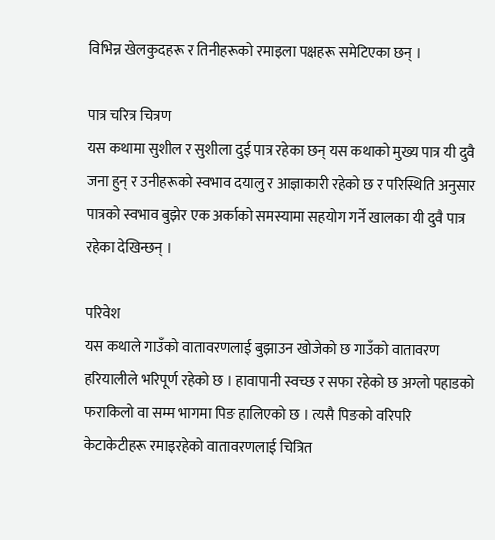विभिन्न खेलकुदहरू र तिनीहरूको रमाइला पक्षहरू समेटिएका छन् ।

पात्र चरित्र चित्रण
यस कथामा सुशील र सुशीला दुई पात्र रहेका छन् यस कथाको मुख्य पात्र यी दुवै जना हुन् र उनीहरूको स्वभाव दयालु र आज्ञाकारी रहेको छ र परिस्थिति अनुसार पात्रको स्वभाव बुझेर एक अर्काको समस्यामा सहयोग गर्ने खालका यी दुवै पात्र रहेका देखिन्छन् ।

परिवेश
यस कथाले गाउँको वातावरणलाई बुझाउन खोजेको छ गाउँको वातावरण हरियालीले भरिपूर्ण रहेको छ । हावापानी स्वच्छ र सफा रहेको छ अग्लो पहाडको फराकिलो वा सम्म भागमा पिङ हालिएको छ । त्यसै पिङको वरिपरि केटाकेटीहरू रमाइरहेको वातावरणलाई चित्रित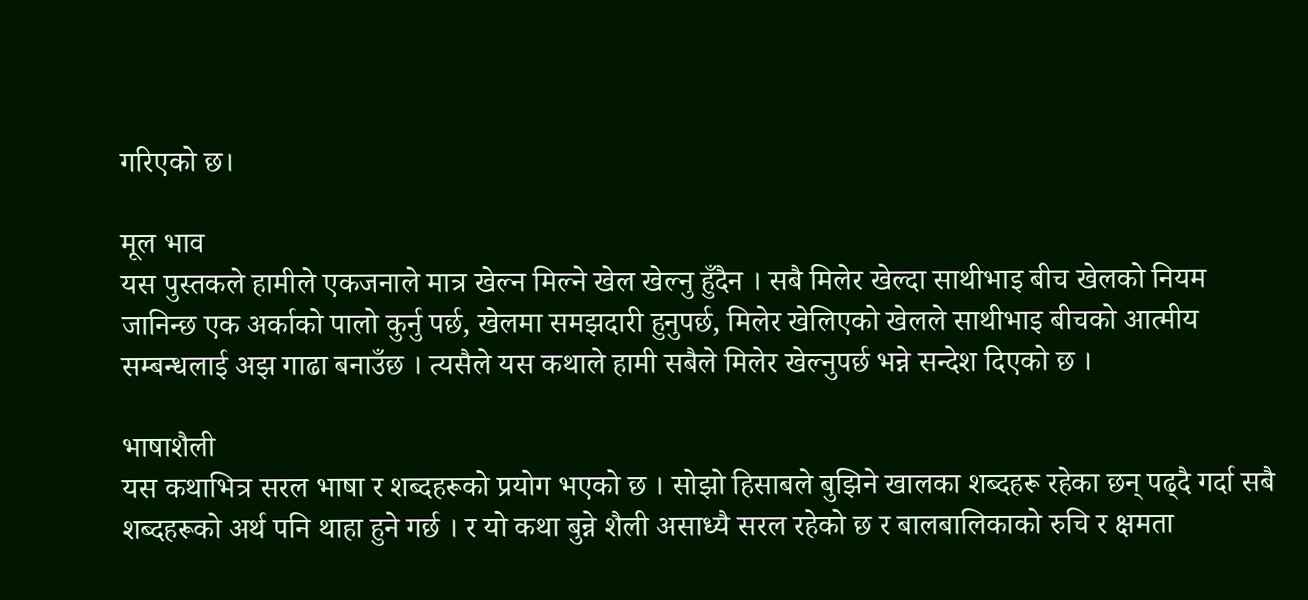गरिएको छ।

मूल भाव
यस पुस्तकले हामीले एकजनाले मात्र खेल्न मिल्ने खेल खेल्नु हुँदैन । सबै मिलेर खेल्दा साथीभाइ बीच खेलको नियम जानिन्छ एक अर्काको पालो कुर्नु पर्छ, खेलमा समझदारी हुनुपर्छ, मिलेर खेलिएको खेलले साथीभाइ बीचको आत्मीय सम्बन्धलाई अझ गाढा बनाउँछ । त्यसैले यस कथाले हामी सबैले मिलेर खेल्नुपर्छ भन्ने सन्देश दिएको छ ।

भाषाशैली
यस कथाभित्र सरल भाषा र शब्दहरूको प्रयोग भएको छ । सोझो हिसाबले बुझिने खालका शब्दहरू रहेका छन् पढ्दै गर्दा सबै शब्दहरूको अर्थ पनि थाहा हुने गर्छ । र यो कथा बुन्ने शैली असाध्यै सरल रहेको छ र बालबालिकाको रुचि र क्षमता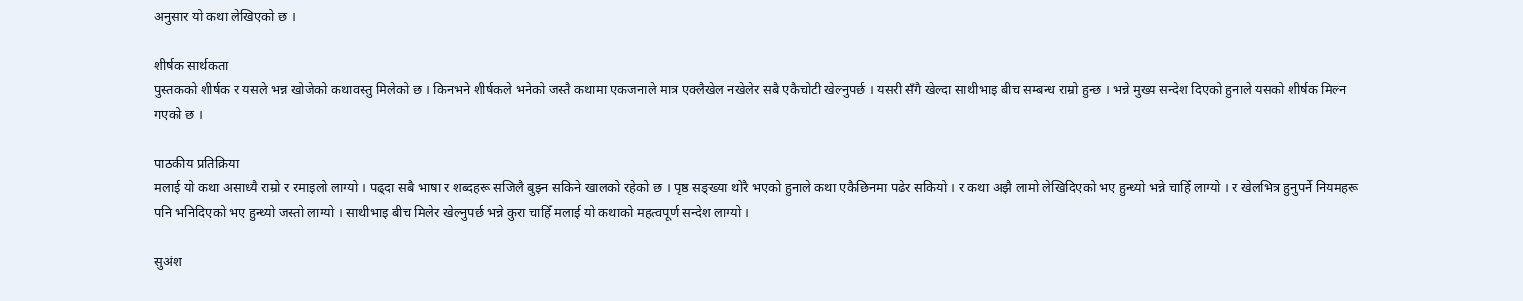अनुसार यो कथा लेखिएको छ ।

शीर्षक सार्थकता
पुस्तकको शीर्षक र यसले भन्न खोजेको कथावस्तु मिलेको छ । किनभने शीर्षकले भनेको जस्तै कथामा एकजनाले मात्र एक्लैखेल नखेलेर सबै एकैचोटी खेल्नुपर्छ । यसरी सँगै खेल्दा साथीभाइ बीच सम्बन्ध राम्रो हुन्छ । भन्ने मुख्य सन्देश दिएको हुनाले यसको शीर्षक मिल्न गएको छ ।

पाठकीय प्रतिक्रिया
मलाई यो कथा असाध्यै राम्रो र रमाइलो लाग्यो । पढ्दा सबै भाषा र शब्दहरू सजिलै बुझ्न सकिने खालको रहेको छ । पृष्ठ सङ्ख्या थोरै भएको हुनाले कथा एकैछिनमा पढेर सकियो । र कथा अझै लामो लेखिदिएको भए हुन्थ्यो भन्ने चाहिँ लाग्यो । र खेलभित्र हुनुपर्ने नियमहरू पनि भनिदिएको भए हुन्थ्यो जस्तो लाग्यो । साथीभाइ बीच मिलेर खेल्नुपर्छ भन्ने कुरा चाहिँ मलाई यो कथाको महत्वपूर्ण सन्देश लाग्यो ।

सुअंश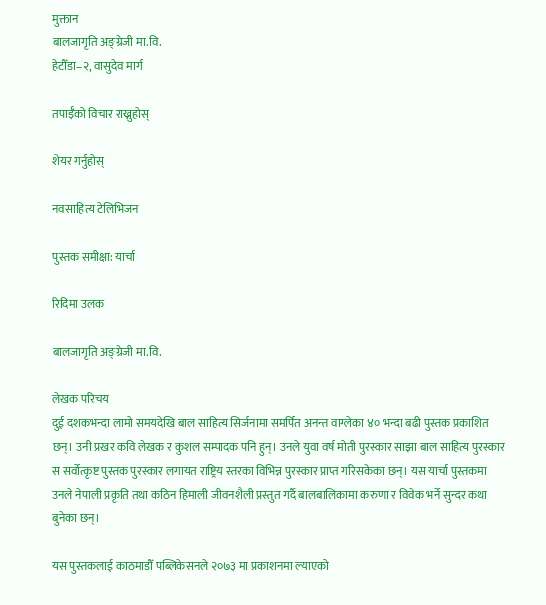मुक्तान
बालजागृति अङ्ग्रेजी मा.वि.
हेटौँडा–२, वासुदेव मार्ग

तपाईँको विचार राख्नुहोस्

शेयर गर्नुहोस्

नवसाहित्य टेलिभिजन

पुस्तक समीक्षा: यार्चा

रिदिमा उलक

बालजागृति अङ्ग्रेजी मा.वि.

लेखक परिचय
दुई दशकभन्दा लामो समयदेखि बाल साहित्य सिर्जनामा समर्पित अनन्त वाग्लेका ४० भन्दा बढी पुस्तक प्रकाशित छन्। उनी प्रखर कवि लेखक र कुशल सम्पादक पनि हुन्। उनले युवा वर्ष मोती पुरस्कार साझा बाल साहित्य पुरस्कार स सर्वोत्कृष्ट पुस्तक पुरस्कार लगायत राष्ट्रिय स्तरका विभिन्न पुरस्कार प्राप्त गरिसकेका छन्। यस यार्चा पुस्तकमा उनले नेपाली प्रकृति तथा कठिन हिमाली जीवनशैली प्रस्तुत गर्दै बालबालिकामा करुणा र विवेक भर्ने सुन्दर कथा बुनेका छन्।

यस पुस्तकलाई काठमाडौँ पब्लिकेसनले २०७३ मा प्रकाशनमा ल्याएको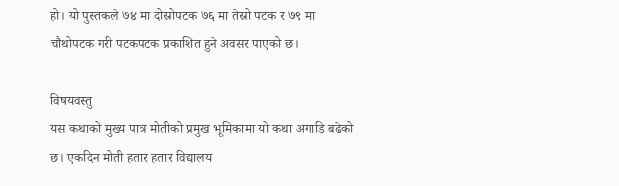हो। यो पुस्तकले ७४ मा दोस्रोपटक ७६ मा तेस्रो पटक र ७९ मा चौथोपटक गरी पटकपटक प्रकाशित हुने अवसर पाएको छ।

विषयवस्तु
यस कथाको मुख्य पात्र मोतीको प्रमुख भूमिकामा यो कथा अगाडि बढेको छ। एकदिन मोती हतार हतार विद्यालय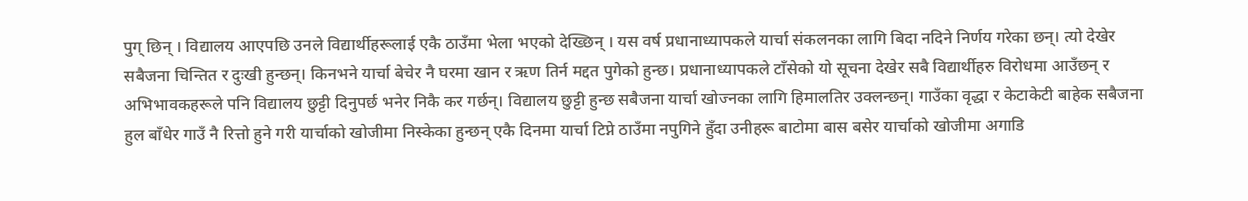पुग् छिन् । विद्यालय आएपछि उनले विद्यार्थीहरूलाई एकै ठाउँमा भेला भएको देख्छिन् । यस वर्ष प्रधानाध्यापकले यार्चा संकलनका लागि बिदा नदिने निर्णय गरेका छन्। त्यो देखेर सबैजना चिन्तित र दुःखी हुन्छन्। किनभने यार्चा बेचेर नै घरमा खान र ऋण तिर्न मद्दत पुगेको हुन्छ। प्रधानाध्यापकले टाँसेको यो सूचना देखेर सबै विद्यार्थीहरु विरोधमा आउँछन् र अभिभावकहरूले पनि विद्यालय छुट्टी दिनुपर्छ भनेर निकै कर गर्छन्। विद्यालय छुट्टी हुन्छ सबैजना यार्चा खोज्नका लागि हिमालतिर उक्लन्छन्। गाउँका वृद्धा र केटाकेटी बाहेक सबैजना हुल बाँधेर गाउँ नै रित्तो हुने गरी यार्चाको खोजीमा निस्केका हुन्छन् एकै दिनमा यार्चा टिप्ने ठाउँमा नपुगिने हुँदा उनीहरू बाटोमा बास बसेर यार्चाको खोजीमा अगाडि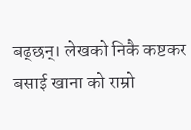बढ्छन्। लेखको निकै कष्टकर बसाई खाना को राम्रो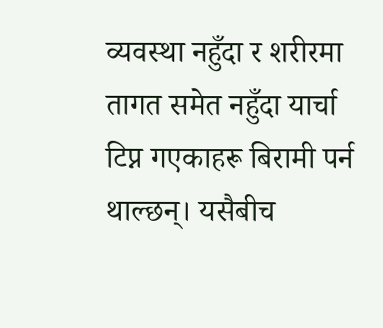व्यवस्था नहुँदा र शरीरमा तागत समेत नहुँदा यार्चा टिप्न गएकाहरू बिरामी पर्न थाल्छन्। यसैबीच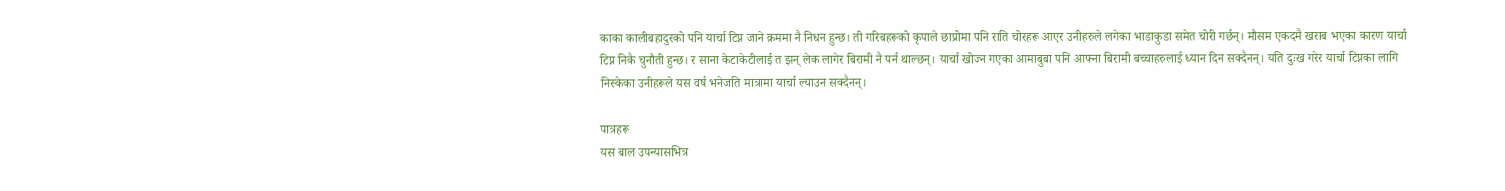काका कालीबहादुरको पनि यार्चा टिप्न जाने क्रममा नै निधन हुन्छ। ती गरिबहरूको कृपाले छाप्रोमा पनि राति चोरहरू आएर उनीहरुले लगेका भाडाकुडा समेत चोरी गर्छन्। मौसम एकदमै खराब भएका कारण यार्चा टिप्न निकै चुनौती हुन्छ। र साना केटाकेटीलाई त झन् लेक लागेर बिरामी नै पर्न थाल्छन्। यार्चा खोज्न गएका आमाबुबा पनि आफ्ना बिरामी बच्चाहरुलाई ध्यान दिन सक्दैनन्। यति दुःख गरेर यार्चा टिप्नका लागि निस्केका उनीहरूले यस वर्ष भनेजति मात्रामा यार्चा ल्याउन सक्दैनन्।

पात्रहरू
यस बाल उपन्यासभित्र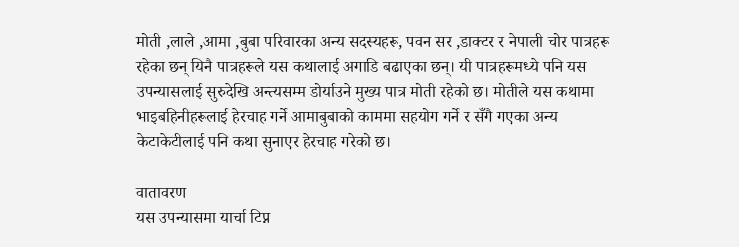मोती ,लाले ,आमा ,बुबा परिवारका अन्य सदस्यहरू, पवन सर ,डाक्टर र नेपाली चोर पात्रहरू रहेका छन् यिनै पात्रहरूले यस कथालाई अगाडि बढाएका छन्। यी पात्रहरूमध्ये पनि यस उपन्यासलाई सुरुदेखि अन्त्यसम्म डोर्याउने मुख्य पात्र मोती रहेको छ। मोतीले यस कथामा भाइबहिनीहरूलाई हेरचाह गर्ने आमाबुबाको काममा सहयोग गर्ने र सँगै गएका अन्य केटाकेटीलाई पनि कथा सुनाएर हेरचाह गरेको छ।

वातावरण
यस उपन्यासमा यार्चा टिप्न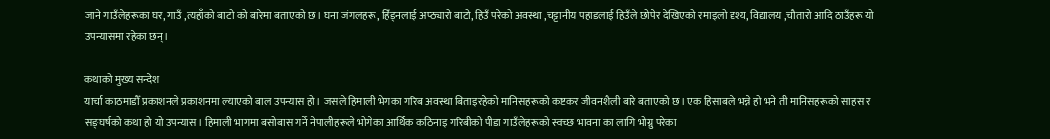जाने गाउँलेहरूका घर, गाउँ ,त्यहाँको बाटो को बारेमा बताएको छ। घना जंगलहरू, हिँड्नलाई अप्ठ्यारो बाटो, हिउँ परेको अवस्था ,चट्टानीय पहाडलाई हिउँले छोपेर देखिएको रमाइलो दृश्य, विद्यालय ,चौतारो आदि ठाउँहरू यो उपन्यासमा रहेका छन्।

कथाको मुख्य सन्देश
यार्चा काठमाडौँ प्रकाशनले प्रकाशनमा ल्याएको बाल उपन्यास हो। जसले हिमाली भेगका गरिब अवस्था बिताइरहेको मानिसहरूको कष्टकर जीवनशैली बारे बताएको छ। एक हिसाबले भन्ने हो भने ती मानिसहरूको साहस र सङ्घर्षको कथा हो यो उपन्यास। हिमाली भागमा बसोबास गर्ने नेपालीहरूले भोगेका आर्थिक कठिनाइ गरिबीको पीडा गाउँलेहरूको स्वच्छ भावना का लागि भोग्नु परेका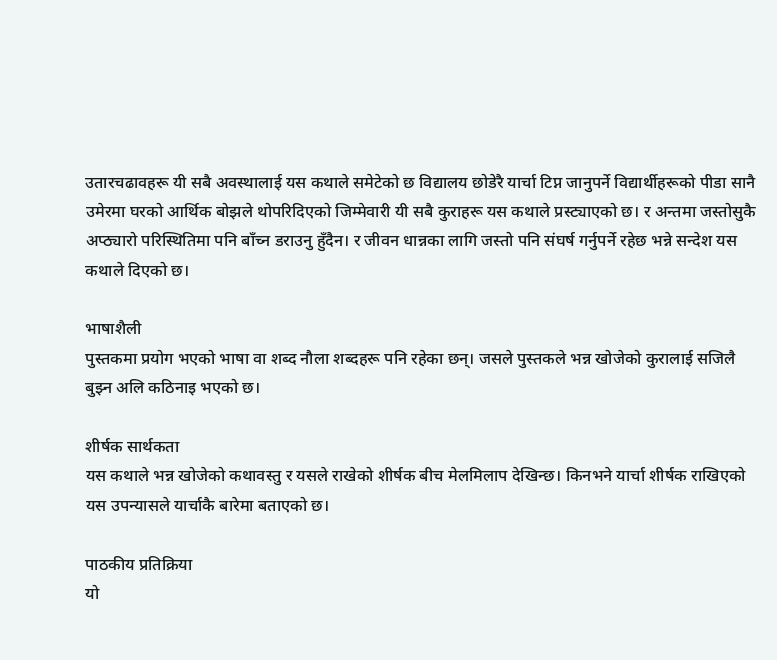उतारचढावहरू यी सबै अवस्थालाई यस कथाले समेटेको छ विद्यालय छोडेरै यार्चा टिप्न जानुपर्ने विद्यार्थीहरूको पीडा सानै उमेरमा घरको आर्थिक बोझले थोपरिदिएको जिम्मेवारी यी सबै कुराहरू यस कथाले प्रस्ट्याएको छ। र अन्तमा जस्तोसुकै अप्ठ्यारो परिस्थितिमा पनि बाँच्न डराउनु हुँदैन। र जीवन धान्नका लागि जस्तो पनि संघर्ष गर्नुपर्ने रहेछ भन्ने सन्देश यस कथाले दिएको छ।

भाषाशैली
पुस्तकमा प्रयोग भएको भाषा वा शब्द नौला शब्दहरू पनि रहेका छन्। जसले पुस्तकले भन्न खोजेको कुरालाई सजिलै बुझ्न अलि कठिनाइ भएको छ।

शीर्षक सार्थकता
यस कथाले भन्न खोजेको कथावस्तु र यसले राखेको शीर्षक बीच मेलमिलाप देखिन्छ। किनभने यार्चा शीर्षक राखिएको यस उपन्यासले यार्चाकै बारेमा बताएको छ।

पाठकीय प्रतिक्रिया
यो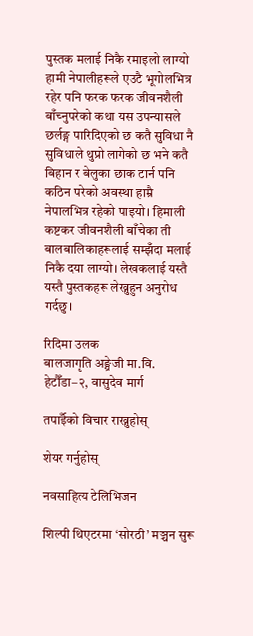पुस्तक मलाई निकै रमाइलो लाग्यो हामी नेपालीहरूले एउटै भूगोलभित्र रहेर पनि फरक फरक जीवनशैली बाँच्नुपरेको कथा यस उपन्यासले छर्लङ्ग पारिदिएको छ कतै सुविधा नै सुविधाले थुप्रो लागेको छ भने कतै बिहान र बेलुका छाक टार्न पनि कठिन परेको अवस्था हाम्रै नेपालभित्र रहेको पाइयो। हिमाली कष्टकर जीवनशैली बाँचेका ती बालबालिकाहरूलाई सम्झँदा मलाई निकै दया लाग्यो। लेखकलाई यस्तै यस्तै पुस्तकहरू लेख्नुहुन अनुरोध गर्दछु।

रिदिमा उलक
बालजागृति अङ्ग्रेजी मा.वि.
हेटौँडा–२, वासुदेव मार्ग

तपाईँको विचार राख्नुहोस्

शेयर गर्नुहोस्

नवसाहित्य टेलिभिजन

शिल्पी थिएटरमा ‘सोरठी’ मञ्चन सुरू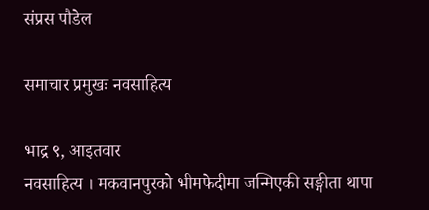संप्रस पौडेल

समाचार प्रमुखः नवसाहित्य

भाद्र ९, आइतवार
नवसाहित्य । मकवानपुरको भीमफेदीमा जन्मिएकी सङ्गीता थापा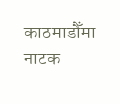काठमाडौँमा नाटक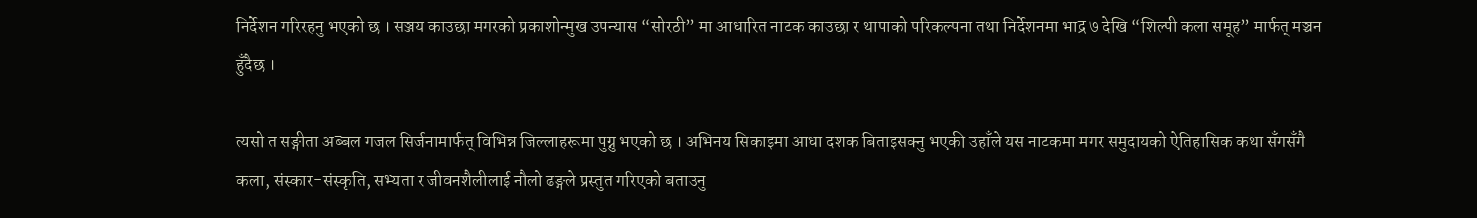निर्देशन गरिरहनु भएको छ । सञ्जय काउछा मगरको प्रकाशोन्मुख उपन्यास “सोरठी” मा आधारित नाटक काउछा र थापाको परिकल्पना तथा निर्देशनमा भाद्र ७ देखि “शिल्पी कला समूह” मार्फत् मञ्चन हुँदैछ ।

त्यसो त सङ्गीता अब्बल गजल सिर्जनामार्फत् विभिन्न जिल्लाहरूमा पुग्नु भएको छ । अभिनय सिकाइमा आधा दशक बिताइसक्नु भएकी उहाँले यस नाटकमा मगर समुदायको ऐतिहासिक कथा सँगसँगै कला, संस्कार-संस्कृति, सभ्यता र जीवनशैलीलाई नौलो ढङ्गले प्रस्तुत गरिएको बताउनु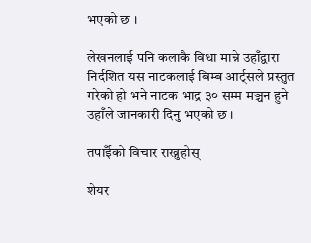भएको छ ।

लेखनलाई पनि कलाकै विधा मान्ने उहाँद्वारा निर्दशित यस नाटकलाई बिम्ब आर्ट्सले प्रस्तुत गरेको हो भने नाटक भाद्र ३० सम्म मञ्चन हुने उहाँले जानकारी दिनु भएको छ ।

तपाईँको विचार राख्नुहोस्

शेयर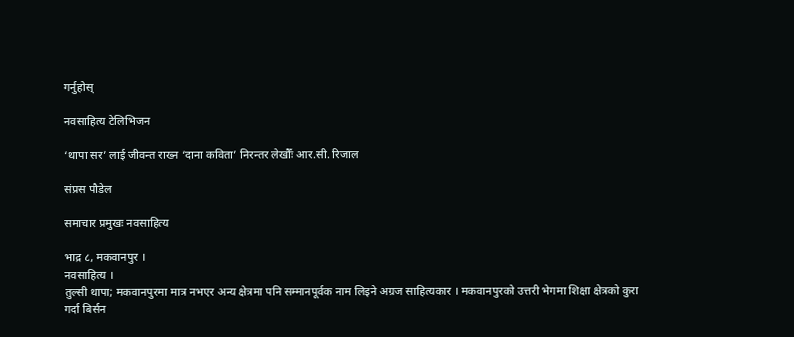गर्नुहोस्

नवसाहित्य टेलिभिजन

‘थापा सर’ लाई जीवन्त राख्न ‘दाना कविता’ निरन्तर लेखौँः आर.सी. रिजाल

संप्रस पौडेल

समाचार प्रमुखः नवसाहित्य

भाद्र ८, मकवानपुर ।
नवसाहित्य ।
तुल्सी थापा; मकवानपुरमा मात्र नभएर अन्य क्षेत्रमा पनि सम्मानपूर्वक नाम लिइने अग्रज साहित्यकार । मकवानपुरको उत्तरी भेगमा शिक्षा क्षेत्रको कुरा गर्दा बिर्सन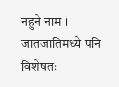नहुने नाम । जातजातिमध्ये पनि विशेषतः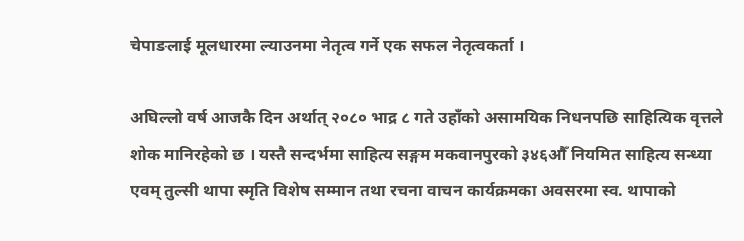चेपाङलाई मूलधारमा ल्याउनमा नेतृत्व गर्ने एक सफल नेतृत्वकर्ता ।

अघिल्लो वर्ष आजकै दिन अर्थात् २०८० भाद्र ८ गते उहाँको असामयिक निधनपछि साहित्यिक वृत्तले शोक मानिरहेको छ । यस्तै सन्दर्भमा साहित्य सङ्गम मकवानपुरको ३४६औँ नियमित साहित्य सन्ध्या एवम् तुल्सी थापा स्मृति विशेष सम्मान तथा रचना वाचन कार्यक्रमका अवसरमा स्व. थापाको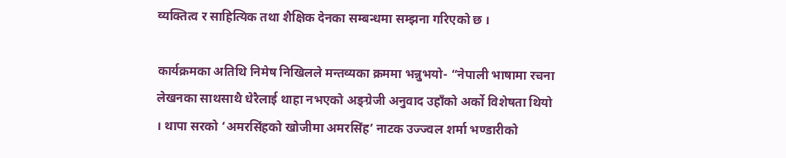व्यक्तित्व र साहित्यिक तथा शैक्षिक देनका सम्बन्धमा सम्झना गरिएको छ ।

कार्यक्रमका अतिथि निमेष निखिलले मन्तव्यका क्रममा भन्नुभयो- “नेपाली भाषामा रचना लेखनका साथसाथै धेरैलाई थाहा नभएको अङ्ग्रेजी अनुवाद उहाँको अर्को विशेषता थियो । थापा सरको ‘अमरसिंहको खोजीमा अमरसिंह’ नाटक उज्ज्वल शर्मा भण्डारीको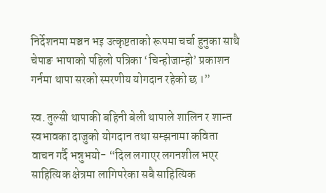निर्देशनमा मञ्चन भइ उत्कृष्टताको रूपमा चर्चा हुनुका साथै चेपाङ भाषाको पहिलो पत्रिका ‘चिन्होजान्हो’ प्रकाशन गर्नमा थापा सरको स्मरणीय योगदान रहेको छ ।”

स्व. तुल्सी थापाकी बहिनी बेली थापाले शालिन र शान्त स्वभावका दाजुको योगदान तथा सम्झनामा कविता वाचन गर्दै भन्नुभयो- “दिल लगाएर लगनशील भएर साहित्यिक क्षेत्रमा लागिपरेका सबै साहित्यिक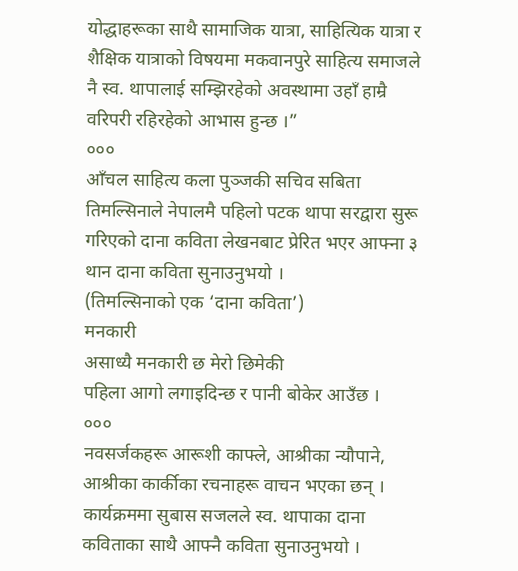योद्धाहरूका साथै सामाजिक यात्रा, साहित्यिक यात्रा र शैक्षिक यात्राको विषयमा मकवानपुरे साहित्य समाजले नै स्व. थापालाई सम्झिरहेको अवस्थामा उहाँ हाम्रै वरिपरी रहिरहेको आभास हुन्छ ।”
०००
आँचल साहित्य कला पुञ्जकी सचिव सबिता तिमल्सिनाले नेपालमै पहिलो पटक थापा सरद्वारा सुरू गरिएको दाना कविता लेखनबाट प्रेरित भएर आफ्ना ३ थान दाना कविता सुनाउनुभयो ।
(तिमल्सिनाको एक ‘दाना कविता’)
मनकारी
असाध्यै मनकारी छ मेरो छिमेकी
पहिला आगो लगाइदिन्छ र पानी बोकेर आउँछ ।
०००
नवसर्जकहरू आरूशी काफ्ले, आश्रीका न्यौपाने, आश्रीका कार्कीका रचनाहरू वाचन भएका छन् । कार्यक्रममा सुबास सजलले स्व. थापाका दाना कविताका साथै आफ्नै कविता सुनाउनुभयो ।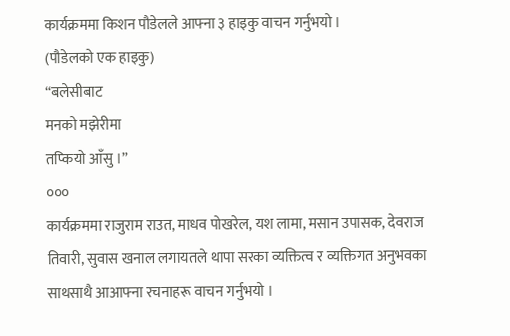कार्यक्रममा किशन पौडेलले आफ्ना ३ हाइकु वाचन गर्नुभयो ।
(पौडेलको एक हाइकु)
“बलेसीबाट
मनको मझेरीमा
तप्कियो आँसु ।”
०००
कार्यक्रममा राजुराम राउत, माधव पोखरेल, यश लामा, मसान उपासक, देवराज तिवारी, सुवास खनाल लगायतले थापा सरका व्यक्तित्व र व्यक्तिगत अनुभवका साथसाथै आआफ्ना रचनाहरू वाचन गर्नुभयो ।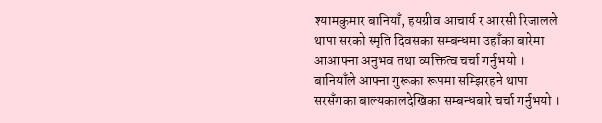श्यामकुमार बानियाँ, हयग्रीव आचार्य र आरसी रिजालले थापा सरको स्मृति दिवसका सम्बन्धमा उहाँका बारेमा आआफ्ना अनुभव तथा व्यक्तित्व चर्चा गर्नुभयो । बानियाँले आफ्ना गुरूका रूपमा सम्झिरहने थापा सरसँगका बाल्यकालदेखिका सम्बन्धबारे चर्चा गर्नुभयो ।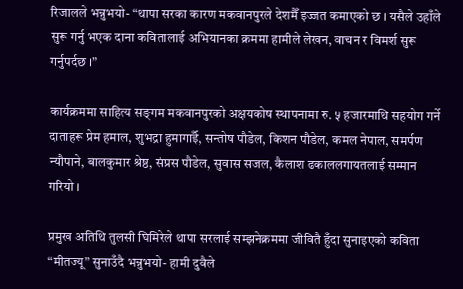रिजालले भन्नुभयो- “थापा सरका कारण मकवानपुरले देशमैँ इज्जत कमाएको छ । यसैले उहाँले सुरू गर्नु भएक दाना कवितालाई अभियानका क्रममा हामीले लेखन, वाचन र विमर्श सुरू गर्नुपर्दछ ।”

कार्यक्रममा साहित्य सङ्‍गम मकवानपुरको अक्षयकोष स्थापनामा रु. ५ हजारमाथि सहयोग गर्ने दाताहरू प्रेम हमाल, शुभद्रा हुमागाईँ, सन्तोष पौडेल, किशन पौडेल, कमल नेपाल, समर्पण न्यौपाने, बालकुमार श्रेष्ठ, संप्रस पौडेल, सुवास सजल, कैलाश ढकाललगायतलाई सम्मान गरियो ।

प्रमुख अतिथि तुलसी घिमिरेले थापा सरलाई सम्झनेक्रममा जीवितै हुँदा सुनाइएको कविता “मीतज्यू” सुनाउँदै भन्नुभयो- हामी दुवैले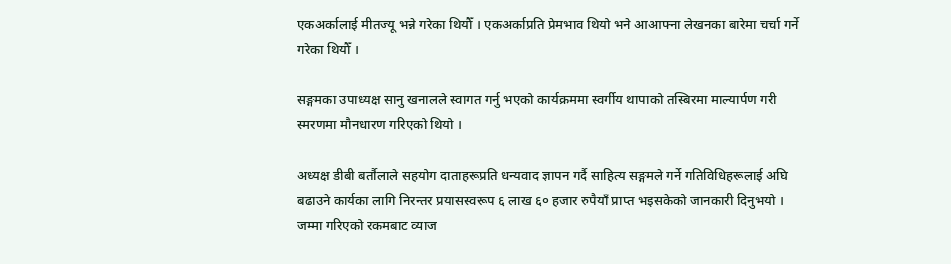एकअर्कालाई मीतज्यू भन्ने गरेका थियौँ । एकअर्काप्रति प्रेमभाव थियो भने आआफ्ना लेखनका बारेमा चर्चा गर्ने गरेका थियौँ ।

सङ्गमका उपाध्यक्ष सानु खनालले स्वागत गर्नु भएको कार्यक्रममा स्वर्गीय थापाको तस्बिरमा माल्यार्पण गरी स्मरणमा मौनधारण गरिएको थियो ।

अध्यक्ष डीबी बर्तौलाले सहयोग दाताहरूप्रति धन्यवाद ज्ञापन गर्दै साहित्य सङ्गमले गर्ने गतिविधिहरूलाई अघि बढाउने कार्यका लागि निरन्तर प्रयासस्वरूप ६ लाख ६० हजार रुपैयाँ प्राप्त भइसकेको जानकारी दिनुभयो । जम्मा गरिएको रकमबाट व्याज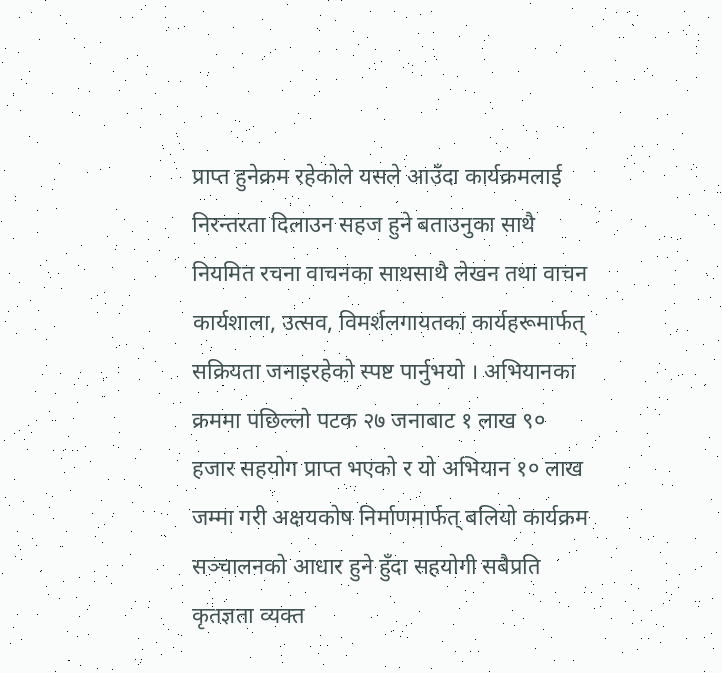प्राप्त हुनेक्रम रहेकोले यसले आउँदा कार्यक्रमलाई निरन्तरता दिलाउन सहज हुने बताउनुका साथै नियमित रचना वाचनका साथसाथै लेखन तथा वाचन कार्यशाला, उत्सव, विमर्शलगायतका कार्यहरूमार्फत् सक्रियता जनाइरहेको स्पष्ट पार्नुभयो । अभियानका क्रममा पछिल्लो पटक २७ जनाबाट १ लाख ९० हजार सहयोग प्राप्त भएको र यो अभियान १० लाख जम्मा गरी अक्षयकोष निर्माणमार्फत् बलियो कार्यक्रम सञ्चालनको आधार हुने हुँदा सहयोगी सबैप्रति कृतज्ञता व्यक्त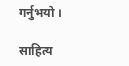गर्नुभयो ।

साहित्य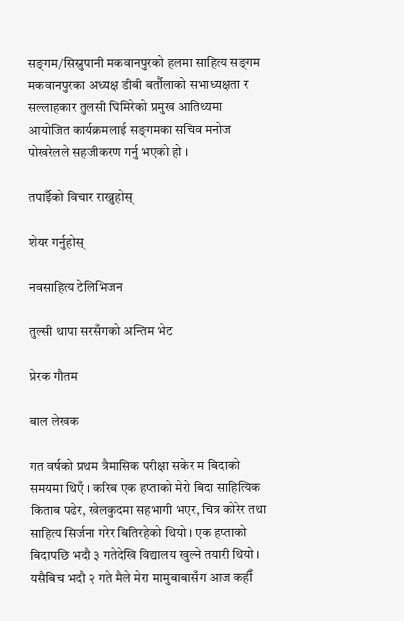सङ‍्‍गम/सिस्नुपानी मकवानपुरको हलमा साहित्य सङ्‍गम मकवानपुरका अध्यक्ष डीबी बर्तौलाको सभाध्यक्षता र सल्लाहकार तुलसी घिमिरेको प्रमुख आतिथ्यमा आयोजित कार्यक्रमलाई सङ्‍गमका सचिव मनोज पोखरेलले सहजीकरण गर्नु भएको हो ।

तपाईँको विचार राख्नुहोस्

शेयर गर्नुहोस्

नवसाहित्य टेलिभिजन

तुल्सी थापा सरसँगको अन्तिम भेट

प्रेरक गौतम

बाल लेखक

गत वर्षको प्रथम त्रैमासिक परीक्षा सकेर म बिदाको समयमा थिएँ । करिब एक हप्ताको मेरो बिदा साहित्यिक किताब पढेर, खेलकुदमा सहभागी भएर, चित्र कोरेर तथा साहित्य सिर्जना गरेर बितिरहेको थियो । एक हप्ताको बिदापछि भदौ ३ गतेदेखि विद्यालय खुल्ने तयारी थियो । यसैबिच भदौ २ गते मैले मेरा मामुबाबासँग आज कहीँ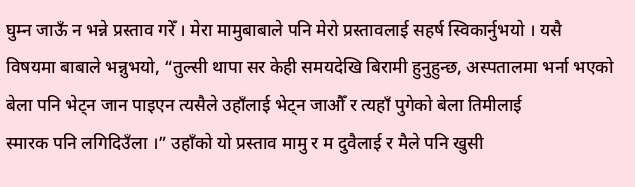घुम्न जाऊँ न भन्ने प्रस्ताव गरेँ । मेरा मामुबाबाले पनि मेरो प्रस्तावलाई सहर्ष स्विकार्नुभयो । यसै विषयमा बाबाले भन्नुभयो, “तुल्सी थापा सर केही समयदेखि बिरामी हुनुहुन्छ, अस्पतालमा भर्ना भएको बेला पनि भेट्न जान पाइएन त्यसैले उहाँलाई भेट्न जाऔँ र त्यहाँ पुगेको बेला तिमीलाई
स्मारक पनि लगिदिउँला ।” उहाँको यो प्रस्ताव मामु र म दुवैलाई र मैले पनि खुसी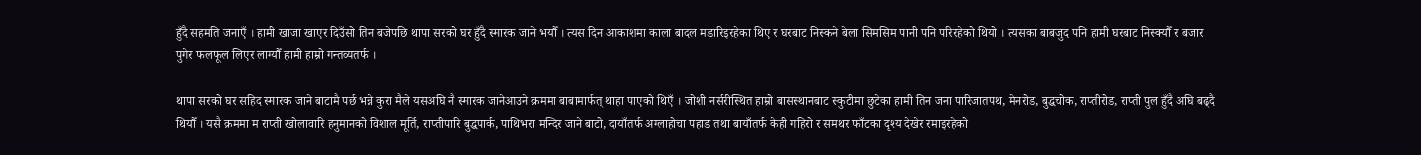हुँदै सहमति जनाएँ । हामी खाजा खाएर दिउँसो तिन बजेपछि थापा सरको घर हुँदै स्मारक जाने भयौँ । त्यस दिन आकाशमा काला बादल मडारिइरहेका थिए र घरबाट निस्कने बेला सिमसिम पानी पनि परिरहेको थियो । त्यसका बाबजुद पनि हामी घरबाट निस्क्यौँ र बजार पुगेर फलफूल लिएर लाग्यौँ हामी हाम्रो गन्तव्यतर्फ ।

थापा सरको घर सहिद स्मारक जाने बाटामै पर्छ भन्ने कुरा मैले यसअघि नै स्मारक जानेआउने क्रममा बाबामार्फत् थाहा पाएको थिएँ । जोशी नर्सरीस्थित हाम्रो बासस्थानबाट स्कुटीमा छुटेका हामी तिन जना पारिजातपथ, मेनरोड, बुद्धचोक, राप्तीरोड, राप्ती पुल हुँदै अघि बढ्दै थियौँ । यसै क्रममा म राप्ती खोलावारि हनुमानको विशाल मूर्ति, राप्तीपारि बुद्धपार्क, पाथिभरा मन्दिर जाने बाटो, दायाँतर्फ अग्लाहोचा पहाड तथा बायाँतर्फ केही गहिरो र समथर फाँटका दृश्य देखेर रमाइरहेको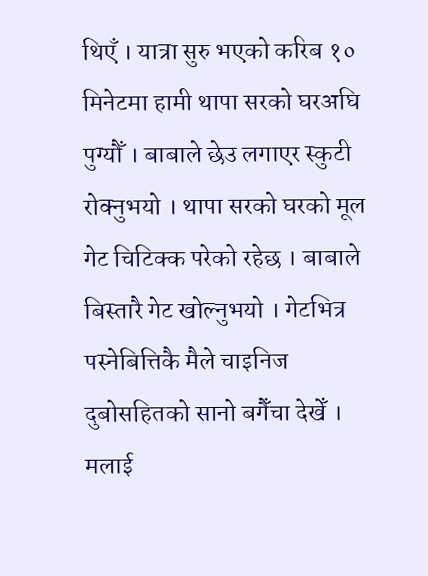थिएँ । यात्रा सुरु भएको करिब १० मिनेटमा हामी थापा सरको घरअघि पुग्यौँ । बाबाले छेउ लगाएर स्कुटी रोक्नुभयो । थापा सरको घरको मूल गेट चिटिक्क परेको रहेछ । बाबाले बिस्तारै गेट खोल्नुभयो । गेटभित्र पस्नेबित्तिकै मैले चाइनिज दुबोसहितको सानो बगैँचा देखेँ । मलाई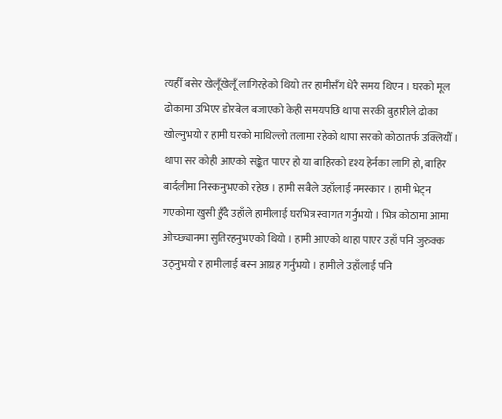त्यहीँ बसेर खेलूँखेलूँ लागिरहेको थियो तर हामीसँग धेरै समय थिएन । घरको मूल ढोकामा उभिएर डोरबेल बजाएको केही समयपछि थापा सरकी बुहारीले ढोका खोल्नुभयो र हामी घरको माथिल्लो तलामा रहेको थापा सरको कोठातर्फ उक्लियौँ । थापा सर कोही आएको सङ्केत पाएर हो या बाहिरको दृश्य हेर्नका लागि हो, बाहिर बार्दलीमा निस्कनुभएको रहेछ । हामी सबैले उहाँलाई नमस्कार । हामी भेट्न गएकोमा खुसी हुँदै उहाँले हामीलाई घरभित्र स्वागत गर्नुभयो । भित्र कोठामा आमा ओच्छ्यानमा सुतिरहनुभएको थियो । हामी आएको थाहा पाएर उहाँ पनि जुरुक्क उठ्नुभयो र हामीलाई बस्न आग्रह गर्नुभयो । हामीले उहाँलाई पनि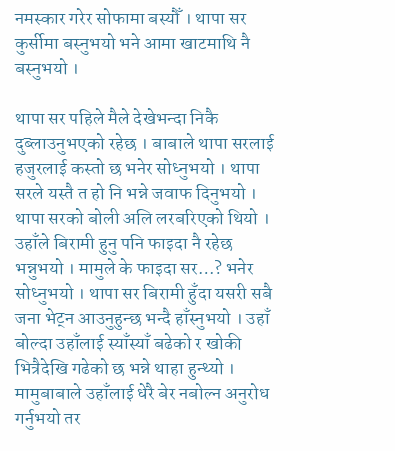नमस्कार गरेर सोफामा बस्यौँ । थापा सर कुर्सीमा बस्नुभयो भने आमा खाटमाथि नै बस्नुभयो ।

थापा सर पहिले मैले देखेभन्दा निकै दुब्लाउनुभएको रहेछ । बाबाले थापा सरलाई हजुरलाई कस्तो छ भनेर सोध्नुभयो । थापा सरले यस्तै त हो नि भन्ने जवाफ दिनुभयो । थापा सरको बोली अलि लरबरिएको थियो । उहाँले बिरामी हुनु पनि फाइदा नै रहेछ भन्नुभयो । मामुले के फाइदा सर…? भनेर सोध्नुभयो । थापा सर बिरामी हुँदा यसरी सबै जना भेट्न आउनुहुन्छ भन्दै हाँस्नुभयो । उहाँ बोल्दा उहाँलाई स्याँस्याँ बढेको र खोकी भित्रैदेखि गढेको छ भन्ने थाहा हुन्थ्यो । मामुबाबाले उहाँलाई धेरै बेर नबोल्न अनुरोध गर्नुभयो तर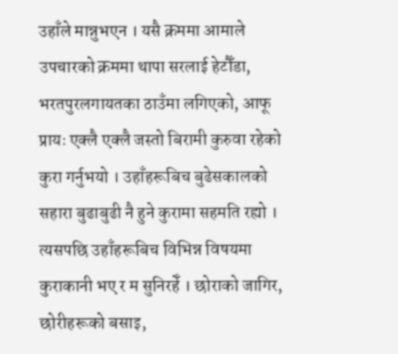उहाँले मान्नुभएन । यसै क्रममा आमाले उपचारको क्रममा थापा सरलाई हेटौँडा, भरतपुरलगायतका ठाउँमा लगिएको, आफू प्रायः एक्लै एक्लै जस्तो बिरामी कुरुवा रहेको कुरा गर्नुभयो । उहाँहरूबिच बुढेसकालको सहारा बुढाबुढी नै हुने कुरामा सहमति रह्यो । त्यसपछि उहाँहरूबिच विभिन्न विषयमा कुराकानी भए र म सुनिरहेँ । छोराको जागिर, छोरीहरूको बसाइ,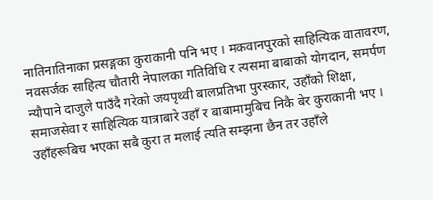नातिनातिनाका प्रसङ्गका कुराकानी पनि भए । मकवानपुरको साहित्यिक वातावरण, नवसर्जक साहित्य चौतारी नेपालका गतिविधि र त्यसमा बाबाको योगदान, समर्पण न्यौपाने दाजुले पाउँदै गरेको जयपृथ्वी बालप्रतिभा पुरस्कार, उहाँको शिक्षा, समाजसेवा र साहित्यिक यात्राबारे उहाँ र बाबामामुबिच निकै बेर कुराकानी भए । उहाँहरूबिच भएका सबै कुरा त मलाई त्यति सम्झना छैन तर उहाँले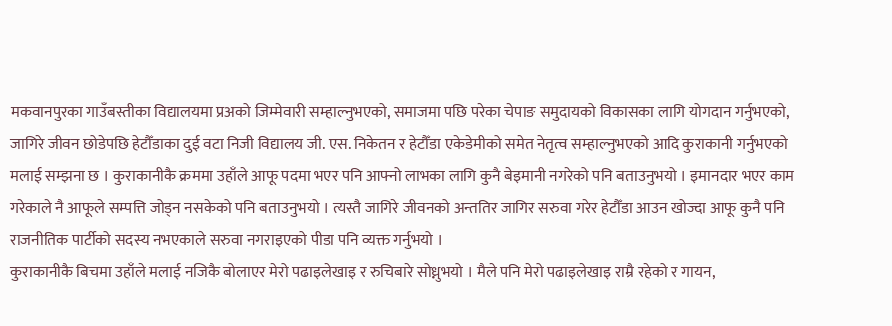मकवानपुरका गाउँबस्तीका विद्यालयमा प्रअको जिम्मेवारी सम्हाल्नुभएको, समाजमा पछि परेका चेपाङ समुदायको विकासका लागि योगदान गर्नुभएको, जागिरे जीवन छोडेपछि हेटौँडाका दुई वटा निजी विद्यालय जी. एस. निकेतन र हेटौँडा एकेडेमीको समेत नेतृत्व सम्हाल्नुभएको आदि कुराकानी गर्नुभएको मलाई सम्झना छ । कुराकानीकै क्रममा उहाँले आफू पदमा भएर पनि आफ्नो लाभका लागि कुनै बेइमानी नगरेको पनि बताउनुभयो । इमानदार भएर काम गरेकाले नै आफूले सम्पत्ति जोड्न नसकेको पनि बताउनुभयो । त्यस्तै जागिरे जीवनको अन्ततिर जागिर सरुवा गरेर हेटौँडा आउन खोज्दा आफू कुनै पनि राजनीतिक पार्टीको सदस्य नभएकाले सरुवा नगराइएको पीडा पनि व्यक्त गर्नुभयो ।
कुराकानीकै बिचमा उहाँले मलाई नजिकै बोलाएर मेरो पढाइलेखाइ र रुचिबारे सोध्नुभयो । मैले पनि मेरो पढाइलेखाइ राम्रै रहेको र गायन,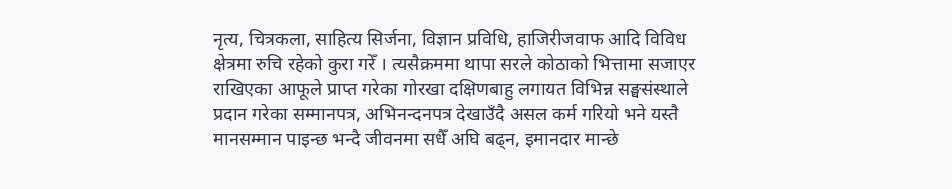नृत्य, चित्रकला, साहित्य सिर्जना, विज्ञान प्रविधि, हाजिरीजवाफ आदि विविध क्षेत्रमा रुचि रहेको कुरा गरेँ । त्यसैक्रममा थापा सरले कोठाको भित्तामा सजाएर राखिएका आफूले प्राप्त गरेका गोरखा दक्षिणबाहु लगायत विभिन्न सङ्घसंस्थाले प्रदान गरेका सम्मानपत्र, अभिनन्दनपत्र देखाउँदै असल कर्म गरियो भने यस्तै मानसम्मान पाइन्छ भन्दै जीवनमा सधैँ अघि बढ्न, इमानदार मान्छे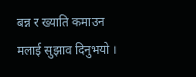बन्न र ख्याति कमाउन मलाई सुझाव दिनुभयो ।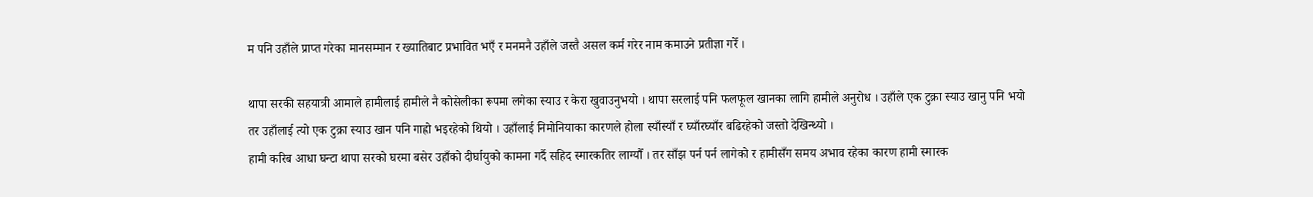म पनि उहाँले प्राप्त गरेका मानसम्मान र ख्यातिबाट प्रभावित भएँ र मनमनै उहाँले जस्तै असल कर्म गरेर नाम कमाउने प्रतीज्ञा गरेँ ।

थापा सरकी सहयात्री आमाले हामीलाई हामीले नै कोसेलीका रूपमा लगेका स्याउ र केरा खुवाउनुभयो । थापा सरलाई पनि फलफूल खानका लागि हामीले अनुरोध । उहाँले एक टुक्रा स्याउ खानु पनि भयो तर उहाँलाई त्यो एक टुक्रा स्याउ खान पनि गाह्रो भइरहेको थियो । उहाँलाई निमोनियाका कारणले होला स्याँस्याँ र घ्याँरघ्याँर बढिरहेको जस्तो देखिन्थ्यो ।
हामी करिब आधा घन्टा थापा सरको घरमा बसेर उहाँको दीर्घायुको कामना गर्दै सहिद स्मारकतिर लाग्यौँ । तर साँझ पर्न पर्न लागेको र हामीसँग समय अभाव रहेका कारण हामी स्मारक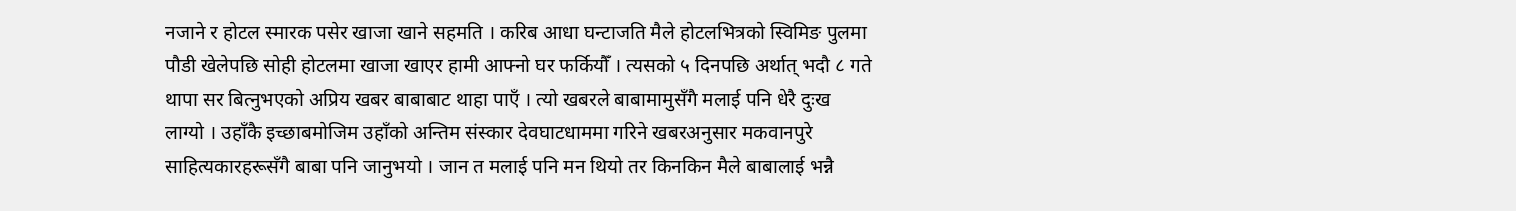नजाने र होटल स्मारक पसेर खाजा खाने सहमति । करिब आधा घन्टाजति मैले होटलभित्रको स्विमिङ पुलमा पौडी खेलेपछि सोही होटलमा खाजा खाएर हामी आफ्नो घर फर्कियौँ । त्यसको ५ दिनपछि अर्थात् भदौ ८ गते थापा सर बित्नुभएको अप्रिय खबर बाबाबाट थाहा पाएँ । त्यो खबरले बाबामामुसँगै मलाई पनि धेरै दुःख लाग्यो । उहाँकै इच्छाबमोजिम उहाँको अन्तिम संस्कार देवघाटधाममा गरिने खबरअनुसार मकवानपुरे साहित्यकारहरूसँगै बाबा पनि जानुभयो । जान त मलाई पनि मन थियो तर किनकिन मैले बाबालाई भन्नै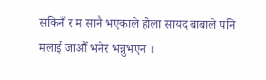सकिनँ र म सानै भएकाले होला सायद बाबाले पनि मलाई जाऔँ भनेर भन्नुभएन ।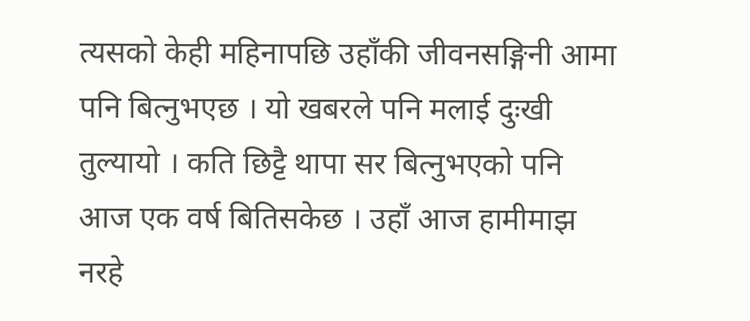त्यसको केही महिनापछि उहाँकी जीवनसङ्गिनी आमा पनि बित्नुभएछ । यो खबरले पनि मलाई दुःखी तुल्यायो । कति छिट्टै थापा सर बित्नुभएको पनि आज एक वर्ष बितिसकेछ । उहाँ आज हामीमाझ नरहे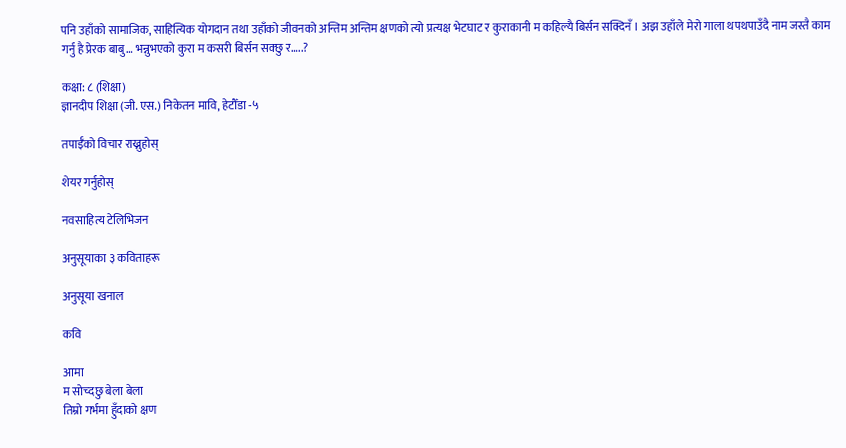पनि उहाँको सामाजिक, साहित्यिक योगदान तथा उहाँको जीवनको अन्तिम अन्तिम क्षणको त्यो प्रत्यक्ष भेटघाट र कुराकानी म कहिल्यै बिर्सन सक्दिनँ । अझ उहाँले मेरो गाला थपथपाउँदै नाम जस्तै काम गर्नु है प्रेरक बाबु… भन्नुभएको कुरा म कसरी बिर्सन सक्छु र…..?

कक्षा: ८ (शिक्षा)
ज्ञानदीप शिक्षा (जी. एस.) निकेतन मावि, हेटौँडा -५

तपाईँको विचार राख्नुहोस्

शेयर गर्नुहोस्

नवसाहित्य टेलिभिजन

अनुसूयाका ३ कविताहरू

अनुसूया खनाल

कवि

आमा
म सोच्दछु बेला बेला
तिम्रो गर्भमा हुँदाको क्षण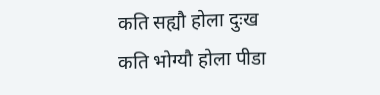कति सह्यौ होला दुःख
कति भोग्यौ होला पीडा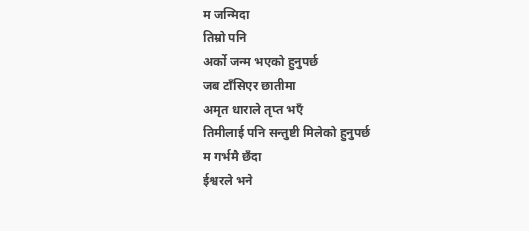म जन्मिदा
तिम्रो पनि
अर्को जन्म भएको हुनुपर्छ
जब टाँसिएर छातीमा
अमृत धाराले तृप्त भएँ
तिमीलाई पनि सन्तुष्टी मिलेको हुनुपर्छ
म गर्भमै छँदा
ईश्वरले भने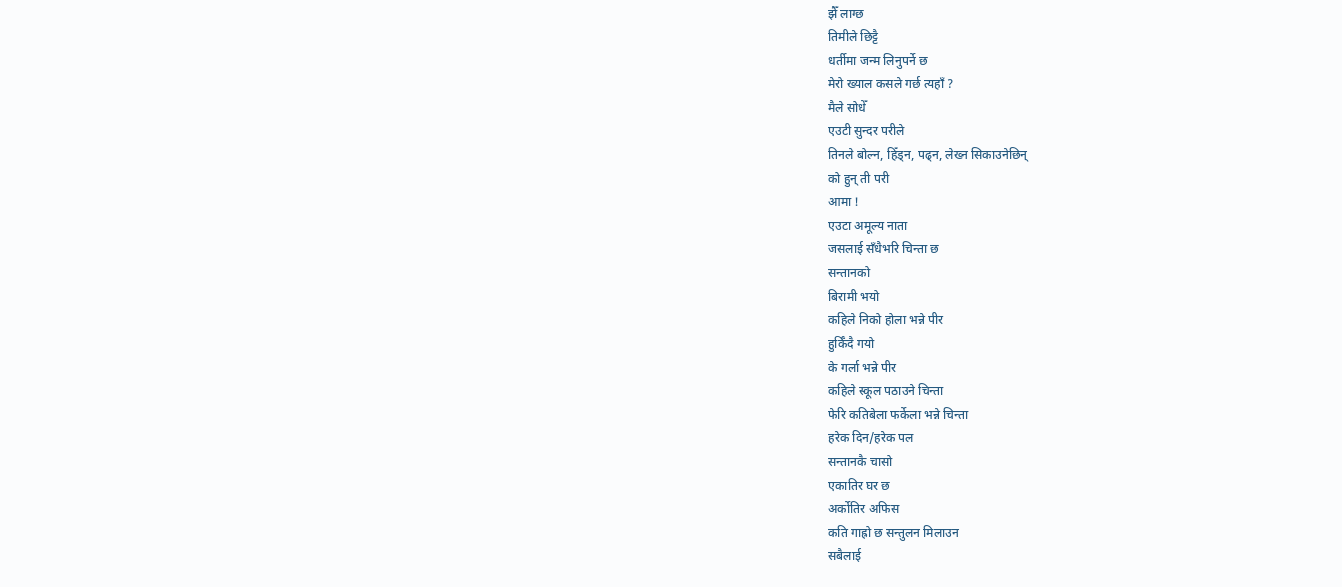झैँ लाग्छ
तिमीले छिट्टै
धर्तीमा जन्म लिनुपर्ने छ
मेरो ख्याल कसले गर्छ त्यहाँ ?
मैले सोधेँ
एउटी सुन्दर परीले
तिनले बोल्न, हिँड्न, पढ्न, लेख्न सिकाउनेछिन्
को हुन् ती परी
आमा !
एउटा अमूल्य नाता
जसलाई सँधैभरि चिन्ता छ
सन्तानको
बिरामी भयो
कहिले निको होला भन्ने पीर
हुर्किँदै गयो
के गर्ला भन्ने पीर
कहिले स्कूल पठाउने चिन्ता
फेरि कतिबेला फर्केला भन्ने चिन्ता
हरेक दिन/हरेक पल
सन्तानकै चासो
एकातिर घर छ
अर्कोतिर अफिस
कति गाह्रो छ सन्तुलन मिलाउन
सबैलाई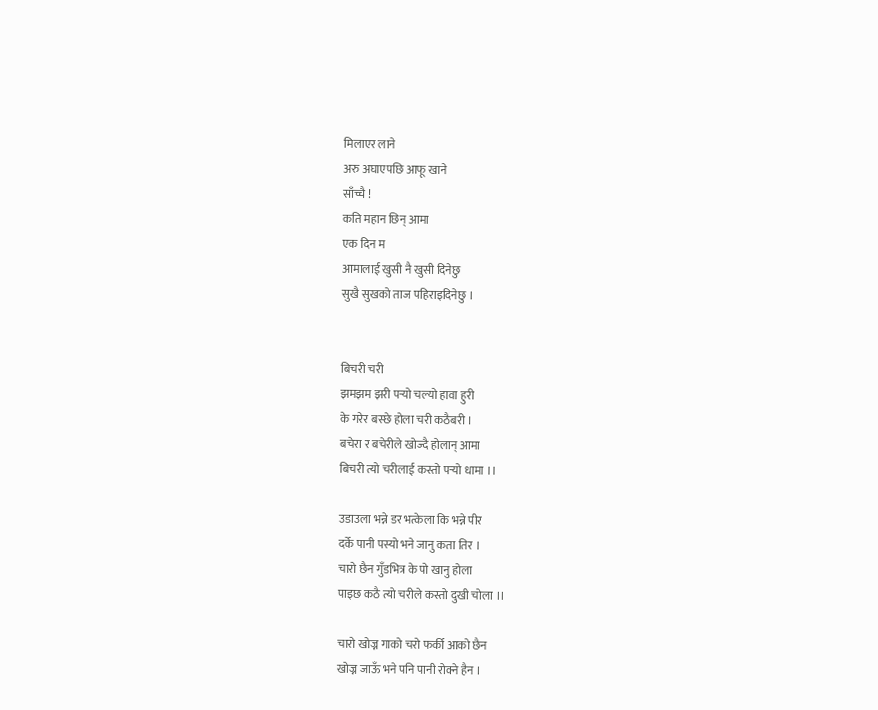मिलाएर लाने
अरु अघाएपछि आफू खाने
साँच्चै !
कति महान छिन् आमा
एक दिन म
आमालाई खुसी नै खुसी दिनेछु
सुखै सुखको ताज पहिराइदिनेछु ।


बिचरी चरी
झमझम झरी पर्‍यो चल्यो हावा हुरी
के गरेर बस्छे होला चरी कठैबरी ।
बचेरा र बचेरीले खोज्दै होलान् आमा
बिचरी त्यो चरीलाई कस्तो पर्‍यो धामा ।।

उडाउला भन्ने डर भत्केला कि भन्ने पीर
दर्के पानी पस्यो भने जानु कता तिर ।
चारो छैन गुँडभित्र के पो खानु होला
पाइछ कठै त्यो चरीले कस्तो दुखी चोला ।।

चारो खोज्न गाको चरो फर्की आको छैन
खोज्न जाऊँ भने पनि पानी रोक्ने हैन ।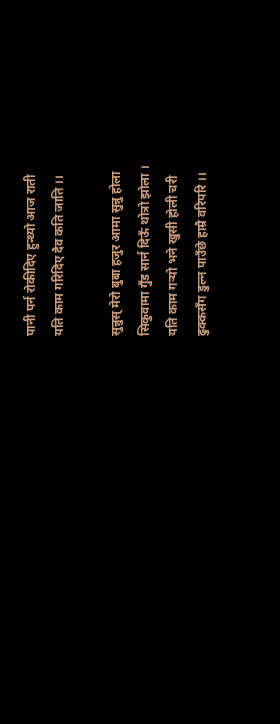पानी पर्न रोकीदिए हुन्थ्यो आज राती
यति काम गरिदिए दैव कति जाति ।।

सुन्नुस् मेरो बुबा हजुर आमा सुन्नु होला
सिकुवामा गुँड सार्न दिऊँ थोत्रो झोला ।
यति काम गर्‍यो भने खुसी होली चरी
ढुक्कसँग डुल्न पाउँछे हाम्रै वरिपरि ।।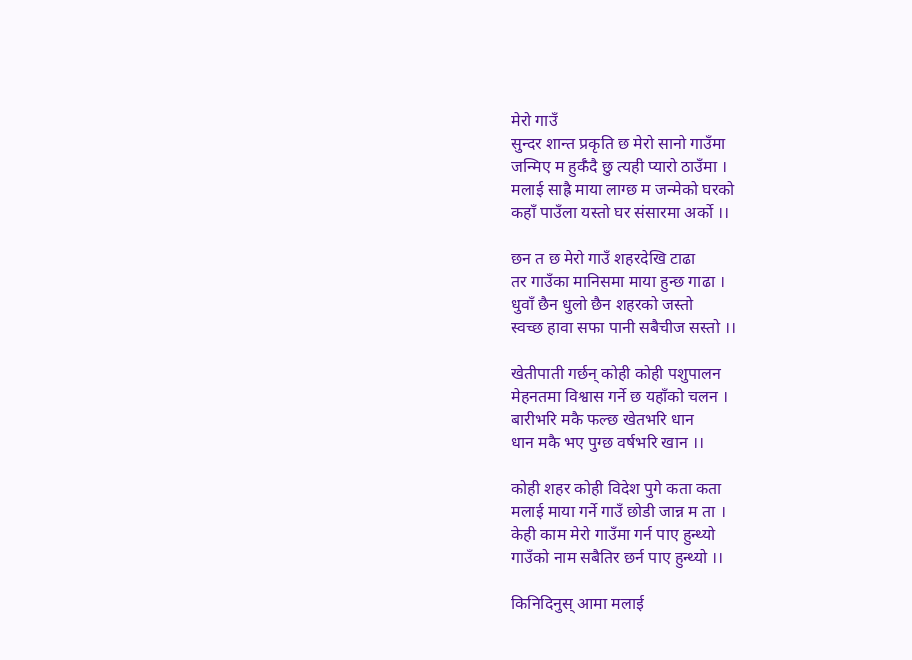मेरो गाउँ
सुन्दर शान्त प्रकृति छ मेरो सानो गाउँमा
जन्मिए म हुर्कँदै छु त्यही प्यारो ठाउँमा ।
मलाई साह्रै माया लाग्छ म जन्मेको घरको
कहाँ पाउँला यस्तो घर संसारमा अर्को ।।

छन त छ मेरो गाउँ शहरदेखि टाढा
तर गाउँका मानिसमा माया हुन्छ गाढा ।
धुवाँ छैन धुलो छैन शहरको जस्तो
स्वच्छ हावा सफा पानी सबैचीज सस्तो ।।

खेतीपाती गर्छन् कोही कोही पशुपालन
मेहनतमा विश्वास गर्ने छ यहाँको चलन ।
बारीभरि मकै फल्छ खेतभरि धान
धान मकै भए पुग्छ वर्षभरि खान ।।

कोही शहर कोही विदेश पुगे कता कता
मलाई माया गर्ने गाउँ छोडी जान्न म ता ।
केही काम मेरो गाउँमा गर्न पाए हुन्थ्यो
गाउँको नाम सबैतिर छर्न पाए हुन्थ्यो ।।

किनिदिनुस् आमा मलाई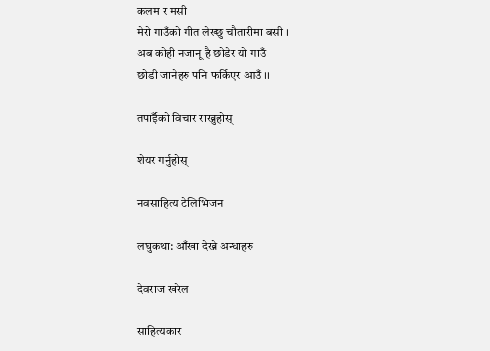कलम र मसी
मेरो गाउँको गीत लेख्छु चौतारीमा बसी ।
अब कोही नजानू है छोडेर यो गाउँ
छोडी जानेहरु पनि फर्किएर आउँ ।।

तपाईँको विचार राख्नुहोस्

शेयर गर्नुहोस्

नवसाहित्य टेलिभिजन

लघुकथा: आँखा देख्ने अन्धाहरु

देवराज खरेल

साहित्यकार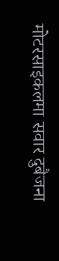मोटरसाइकलमा सवार दुबैजना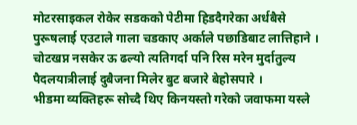मोटरसाइकल रोकेर सडकको पेटीमा हिडदैगरेका अर्धबैसे पुरूषलाई एउटाले गाला चडकाए अर्काले पछाडिबाट लात्तिहाने । चोटखप्न नसकेर ऊ ढल्यो त्यतिगर्दा पनि रिस मरेन मुर्दातुल्य पैदलयात्रीलाई दुबैजना मिलेर बुट बजारे बेहोसपारे ।
भीडमा व्यक्तिहरू सोच्दै थिए किनयस्तो गरेको जवाफमा यस्ले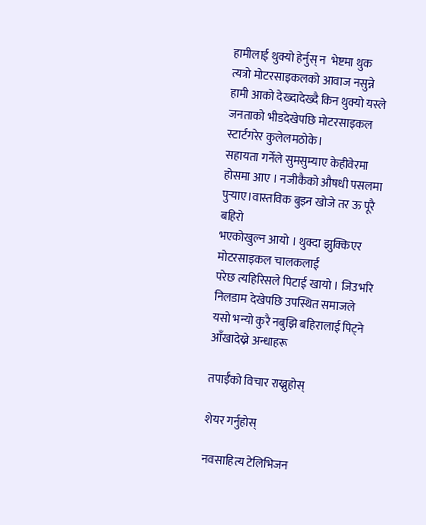हामीलाई थुक्यो हेर्नुस् न  भेष्टमा थुक त्यत्रो मोटरसाइकलको आवाज नसुन्ने हामी आको देख्दादेख्दै किन थुक्यो यस्ले जनताको भीडदेखेपछि मोटरसाइकल स्टार्टगरेर कुलेलमठोके।
सहायता गर्नेले सुमसुम्याए केहीवेरमा होसमा आए । नजीकैको औषधी पसलमा पुर्‍याए।वास्तविक बुझ्न खोजे तर ऊ पूरै बहिरो
भएकोखुल्न आयो । थुक्दा झुक्किएर मोटरसाइकल चालकलाई
परेछ त्यहिरिसले पिटाई खायो । जिउभरि निलडाम देखेपछि उपस्थित समाजले यसो भन्यो कुरै नबुझि बहिरालाई पिट्ने आँखादेख्ने अन्धाहरू

तपाईँको विचार राख्नुहोस्

शेयर गर्नुहोस्

नवसाहित्य टेलिभिजन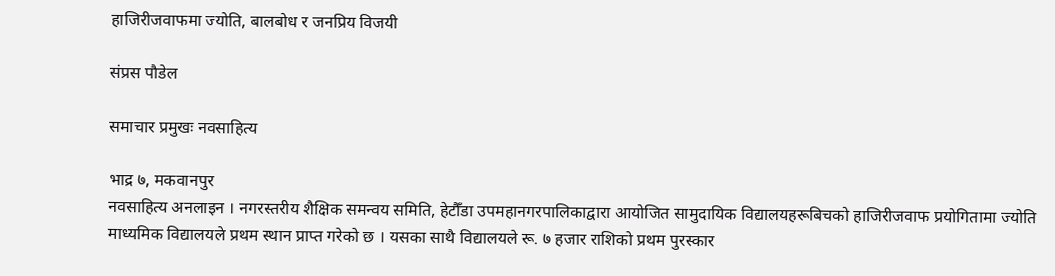हाजिरीजवाफमा ज्योति, बालबोध र जनप्रिय विजयी

संप्रस पौडेल

समाचार प्रमुखः नवसाहित्य

भाद्र ७, मकवानपुर
नवसाहित्य अनलाइन । नगरस्तरीय शैक्षिक समन्वय समिति, हेटौँडा उपमहानगरपालिकाद्वारा आयोजित सामुदायिक विद्यालयहरूबिचको हाजिरीजवाफ प्रयोगितामा ज्योति माध्यमिक विद्यालयले प्रथम स्थान प्राप्त गरेको छ । यसका साथै विद्यालयले रू. ७ हजार राशिको प्रथम पुरस्कार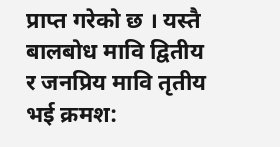प्राप्त गरेको छ । यस्तै बालबोध मावि द्वितीय र जनप्रिय मावि तृतीय भ‌ई क्रमश: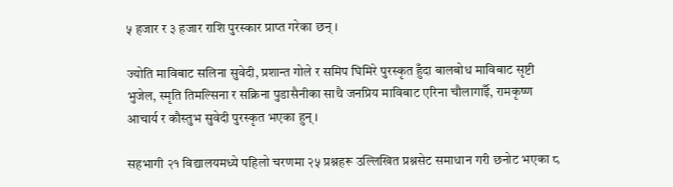५ हजार र ३ हजार राशि पुरस्कार प्राप्त गरेका छन् ।

ज्योति माविबाट सलिना सुवेदी, प्रशान्त गोले र समिप घिमिरे पुरस्कृत हुँदा बालबोध माविबाट सृष्टी भुजेल, स्मृति तिमल्सिना र सक्रिना पुडासैनीका साथै जनप्रिय माविबाट एरिना चौलागाईँ, रामकृष्ण आचार्य र कौस्तुभ सुवेदी पुरस्कृत भएका हुन् ।

सहभागी २१ विद्यालयमध्ये पहिलो चरणमा २५ प्रश्नहरू उल्लिखित प्रश्नसेट समाधान गरी छनोट भ‌एका ८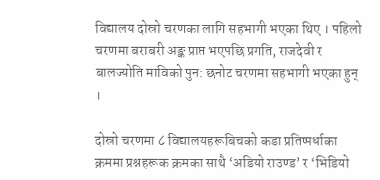विद्यालय दोस्रो चरणका लागि सहभागी भएका थिए । पहिलो चरणमा बराबरी अङ्क प्राप्त भ‌एपछि प्रगति, राजदेवी र बालज्योति माविको पुन: छनोट चरणमा सहभागी भ‌एका हुन् ।

दोस्रो चरणमा ८ विद्यालयहरूबिचको कडा प्रतिष्पर्धाका क्रममा प्रश्नहरूक क्रमका साथै ‘अडियो राउण्ड’ र ‘भिडियो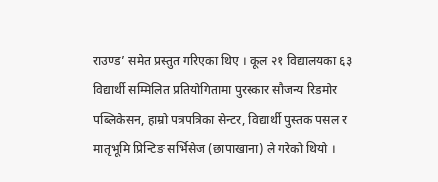राउण्ड’ समेत प्रस्तुत गरिएका थिए । कूल २१ विद्यालयका ६३ विद्यार्थी सम्मिलित प्रतियोगितामा पुरस्कार सौजन्य रिडमोर पब्लिकेसन, हाम्रो पत्रपत्रिका सेन्टर, विद्यार्थी पुस्तक पसल र मातृभूमि प्रिन्टिङ सर्भिसेज (छापाखाना) ले गरेको थियो ।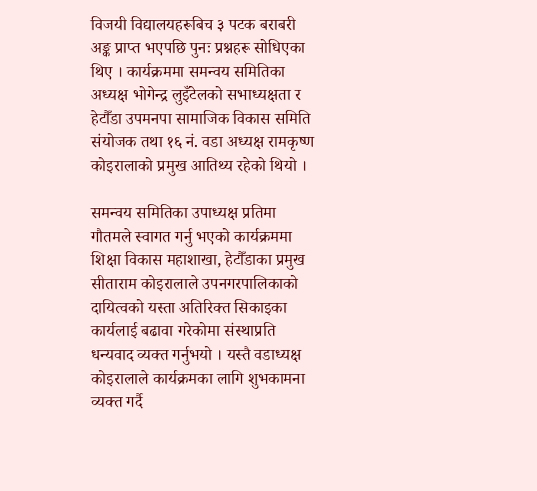विजयी विद्यालयहरूबिच ३ पटक बराबरी अङ्क प्राप्त भएपछि पुनः प्रश्नहरू सोधिएका थिए । कार्यक्रममा समन्वय समितिका अध्यक्ष भोगेन्द्र लुइँटेलको सभाध्यक्षता र हेटौँडा उपमनपा सामाजिक विकास समिति संयोजक तथा १६ नं. वडा अध्यक्ष रामकृष्ण कोइरालाको प्रमुख आतिथ्य रहेको थियो ।

समन्वय समितिका उपाध्यक्ष प्रतिमा गौतमले स्वागत गर्नु भएको कार्यक्रममा शिक्षा विकास महाशाखा, हेटौँडाका प्रमुख सीताराम कोइरालाले उपनगरपालिकाको दायित्वको यस्ता अतिरिक्त सिकाइका कार्यलाई बढावा गरेकोमा संस्थाप्रति धन्यवाद व्यक्त गर्नुभयो । यस्तै वडाध्यक्ष कोइरालाले कार्यक्रमका लागि शुभकामना व्यक्त गर्दै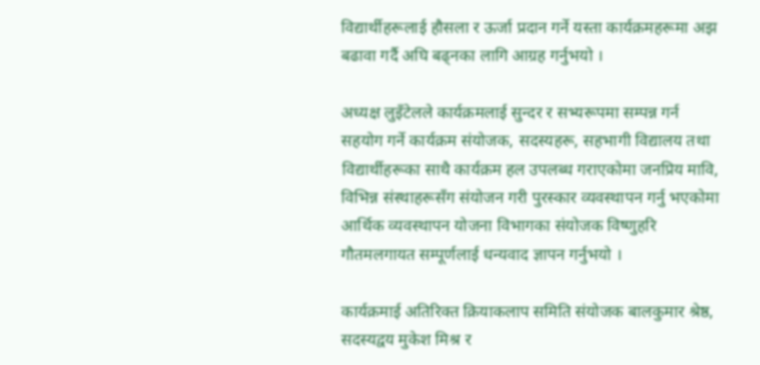विद्यार्थीहरूलाई हौसला र ऊर्जा प्रदान गर्ने यस्ता कार्यक्रमहरूमा अझ बढावा गर्दै अघि बढ्नका लागि आग्रह गर्नुभयो ।

अध्यक्ष लुइँटेलले कार्यक्रमलाई सुन्दर र सभ्यरूपमा सम्पन्न गर्न सहयोग गर्ने कार्यक्रम संयोजक, सदस्यहरू, सहभागी विद्यालय तथा विद्यार्थीहरूका साथै कार्यक्रम हल उपलब्ध गराएकोमा जनप्रिय मावि, विभिन्न संस्थाहरूसँग संयोजन गरी पुरस्कार व्यवस्थापन गर्नु भएकोमा आर्थिक व्यवस्थापन योजना विभागका संयोजक विष्णुहरि गौतमलगायत सम्पूर्णलाई धन्यवाद ज्ञापन गर्नुभयो ।

कार्यक्रमाई अतिरिक्त क्रियाकलाप समिति संयोजक बालकुमार श्रेष्ठ, सदस्यद्वय मुकेश मिश्र र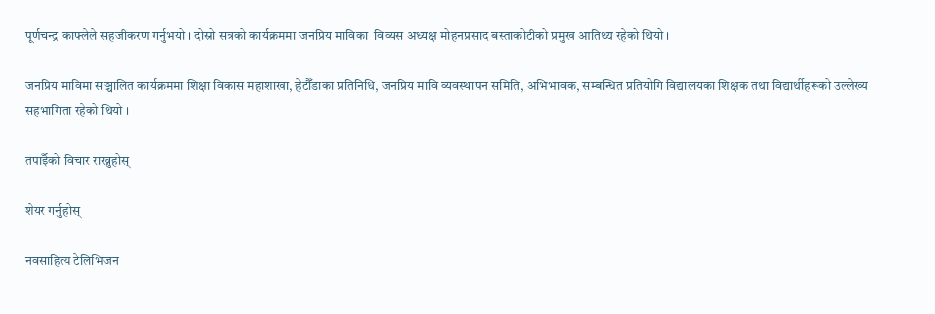पूर्णचन्द्र काफ्लेले सहजीकरण गर्नुभयो । दोस्रो सत्रको कार्यक्रममा जनप्रिय माविका  विव्यस अध्यक्ष मोहनप्रसाद बस्ताकोटीको प्रमुख आतिथ्य रहेको थियो ।

जनप्रिय माविमा सञ्चालित कार्यक्रममा शिक्षा विकास महाशाखा, हेटौँडाका प्रतिनिधि, जनप्रिय मावि व्यवस्थापन समिति, अभिभावक, सम्बन्धित प्रतियोगि विद्यालयका शिक्षक तथा विद्यार्थीहरूको उल्लेख्य सहभागिता रहेको थियो ।

तपाईँको विचार राख्नुहोस्

शेयर गर्नुहोस्

नवसाहित्य टेलिभिजन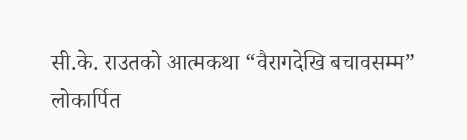सी.के. राउतको आत्मकथा “वैरागदेखि बचावसम्म” लोकार्पित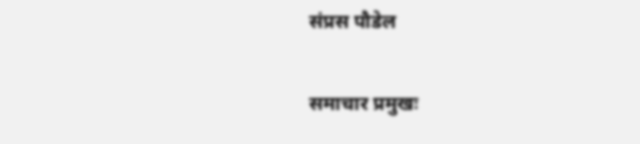संप्रस पौडेल

समाचार प्रमुखः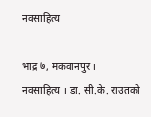नवसाहित्य

भाद्र ७, मकवानपुर ।
नवसाहित्य । डा. सी.के. राउतको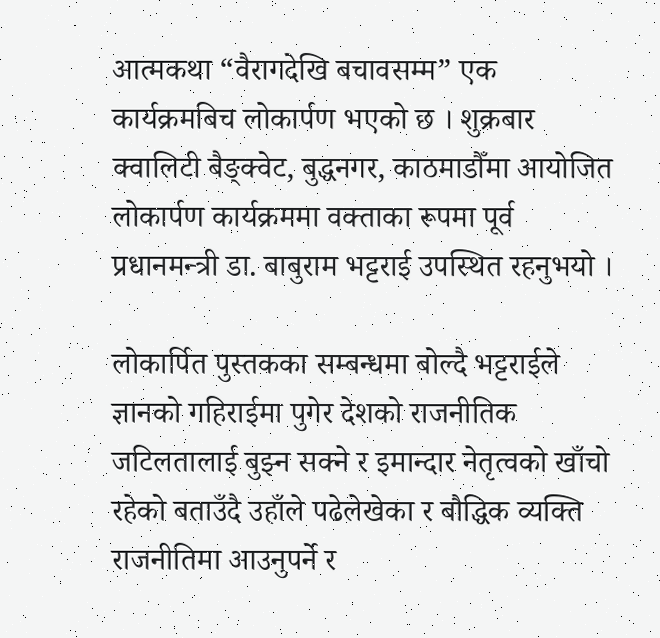आत्मकथा “वैरागदेखि बचावसम्म” एक कार्यक्रमबिच लोकार्पण भएको छ । शुक्रबार क्वालिटी बैङ्क्वेट, बुद्धनगर, काठमाडौँमा आयोजित लोकार्पण कार्यक्रममा वक्ताका रूपमा पूर्व प्रधानमन्त्री डा. बाबुराम भट्टराई उपस्थित रहनुभयो ।

लोकार्पित पुस्तकका सम्बन्धमा बोल्दै भट्टराईले ज्ञानको गहिराईमा पुगेर देशको राजनीतिक जटिलतालाई बुझ्न सक्ने र इमान्दार नेतृत्वको खाँचो रहेको बताउँदै उहाँले पढेलेखेका र बौद्धिक व्यक्ति राजनीतिमा आउनुपर्ने र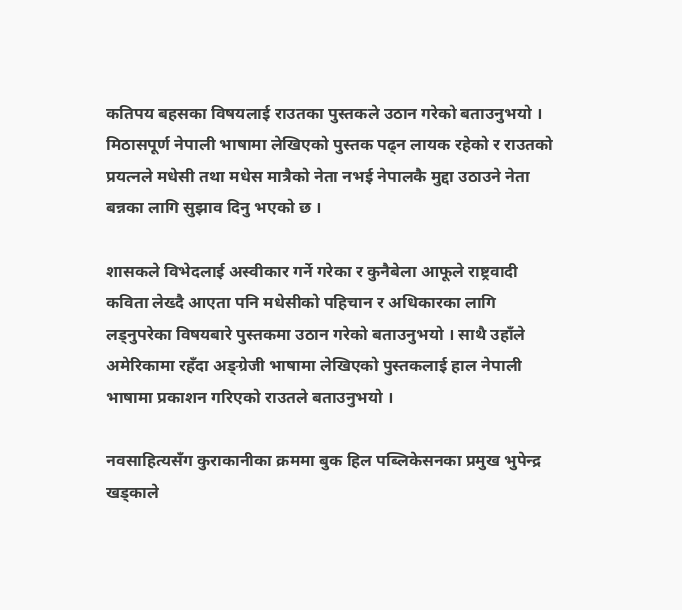कतिपय बहसका विषयलाई राउतका पुस्तकले उठान गरेको बताउनुभयो । मिठासपूर्ण नेपाली भाषामा लेखिएको पुस्तक पढ्न लायक रहेको र राउतको प्रयत्नले मधेसी तथा मधेस मात्रैको नेता नभई नेपालकै मुद्दा उठाउने नेता बन्नका लागि सुझाव दिनु भएको छ ।

शासकले विभेदलाई अस्वीकार गर्ने गरेका र कुनैबेला आफूले राष्ट्रवादी कविता लेख्दै आएता पनि मधेसीको पहिचान र अधिकारका लागि लड्नुपरेका विषयबारे पुस्तकमा उठान गरेको बताउनुभयो । साथै उहाँले अमेरिकामा रहँदा अङ्ग्रेजी भाषामा लेखिएको पुस्तकलाई हाल नेपाली भाषामा प्रकाशन गरिएको राउतले बताउनुभयो ।

नवसाहित्यसँग कुराकानीका क्रममा बुक हिल पब्लिकेसनका प्रमुख भुपेन्द्र खड्काले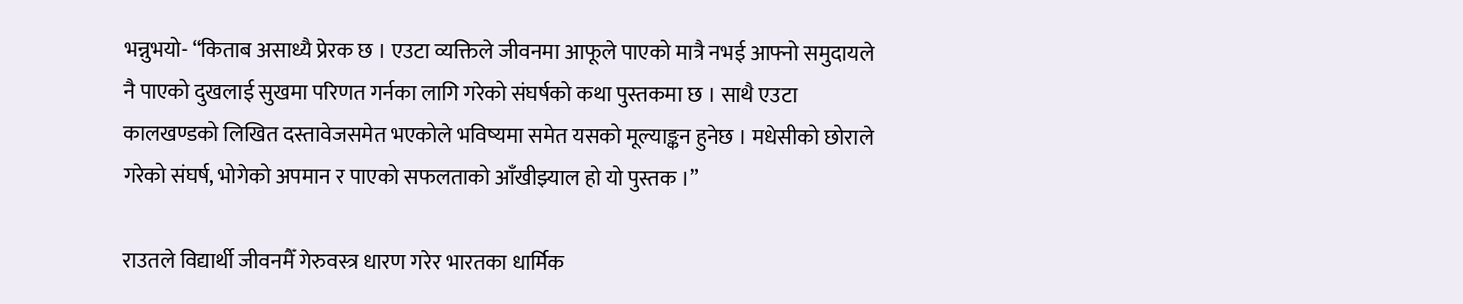भन्नुभयो- “किताब असाध्यै प्रेरक छ । एउटा व्यक्तिले जीवनमा आफूले पाएको मात्रै नभई आफ्नो समुदायले नै पाएको दुखलाई सुखमा परिणत गर्नका लागि गरेको संघर्षको कथा पुस्तकमा छ । साथै एउटा कालखण्डको लिखित दस्तावेजसमेत भएकोले भविष्यमा समेत यसको मूल्याङ्कन हुनेछ । मधेसीको छोराले गरेको संघर्ष, भोगेको अपमान र पाएको सफलताको आँखीझ्याल हो यो पुस्तक ।”

राउतले विद्यार्थी जीवनमैँ गेरुवस्त्र धारण गरेर भारतका धार्मिक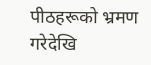पीठहरूको भ्रमण गरेदेखि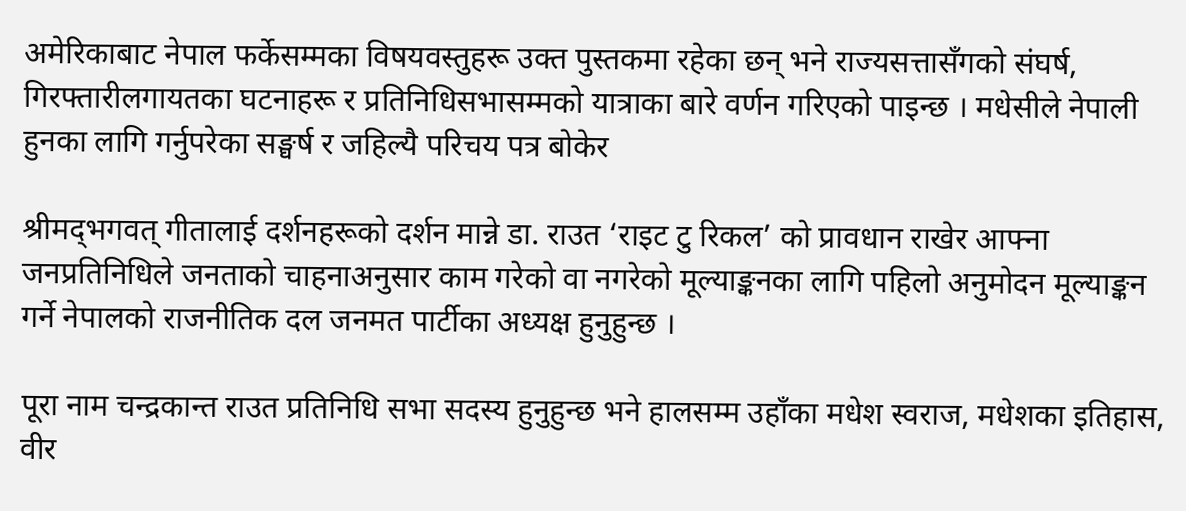अमेरिकाबाट नेपाल फर्केसम्मका विषयवस्तुहरू उक्त पुस्तकमा रहेका छन् भने राज्यसत्तासँगको संघर्ष, गिरफ्तारीलगायतका घटनाहरू र प्रतिनिधिसभासम्मको यात्राका बारे वर्णन गरिएको पाइन्छ । मधेसीले नेपाली हुनका लागि गर्नुपरेका सङ्घर्ष र जहिल्यै परिचय पत्र बोकेर

श्रीमद्‍भगवत् गीतालाई दर्शनहरूको दर्शन मान्ने डा. राउत ‘राइट टु रिकल’ को प्रावधान राखेर आफ्ना जनप्रतिनिधिले जनताको चाहनाअनुसार काम गरेको वा नगरेको मूल्याङ्कनका लागि पहिलो अनुमोदन मूल्याङ्कन गर्ने नेपालको राजनीतिक दल जनमत पार्टीका अध्यक्ष हुनुहुन्छ ।

पूरा नाम चन्द्रकान्त राउत प्रतिनिधि सभा सदस्य हुनुहुन्छ भने हालसम्म उहाँका मधेश स्वराज, मधेशका इतिहास, वीर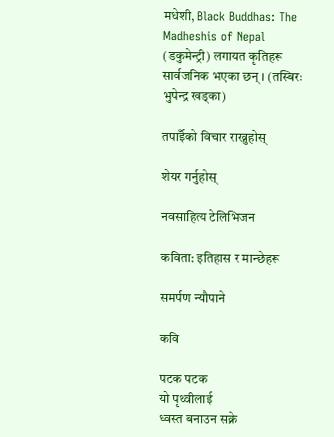मधेशी, Black Buddhas: The Madheshis of Nepal (डकुमेन्ट्री) लगायत कृतिहरू सार्वजनिक भएका छन् । (तस्बिरः भुपेन्द्र खड्का)

तपाईँको विचार राख्नुहोस्

शेयर गर्नुहोस्

नवसाहित्य टेलिभिजन

कविता: इतिहास र मान्छेहरू

समर्पण न्यौपाने

कवि

पटक पटक
यो पृथ्वीलाई
ध्वस्त बनाउन सक्ने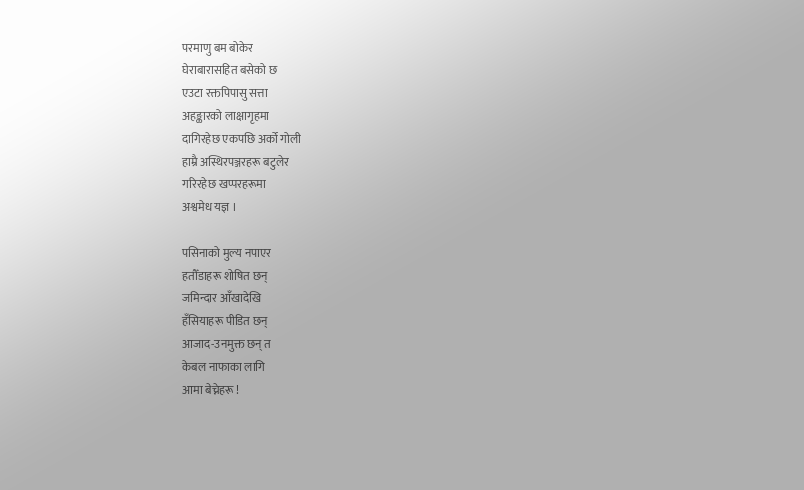परमाणु बम बोकेर
घेराबारासहित बसेको छ
एउटा रक्तपिपासु सत्ता
अहङ्कारको लाक्षागृहमा
दागिरहेछ एकपछि अर्को गोली
हाम्रै अस्थिरपञ्जरहरू बटुलेर
गरिरहेछ खप्परहरूमा
अश्वमेध यज्ञ ।

पसिनाको मुल्य नपाएर
हतौँडाहरू शोषित छन्
जमिन्दार आँखादेखि
हँसियाहरू पीडित छन्
आजाद-उनमुक्त छन् त
केबल नाफाका लागि
आमा बेच्नेहरू !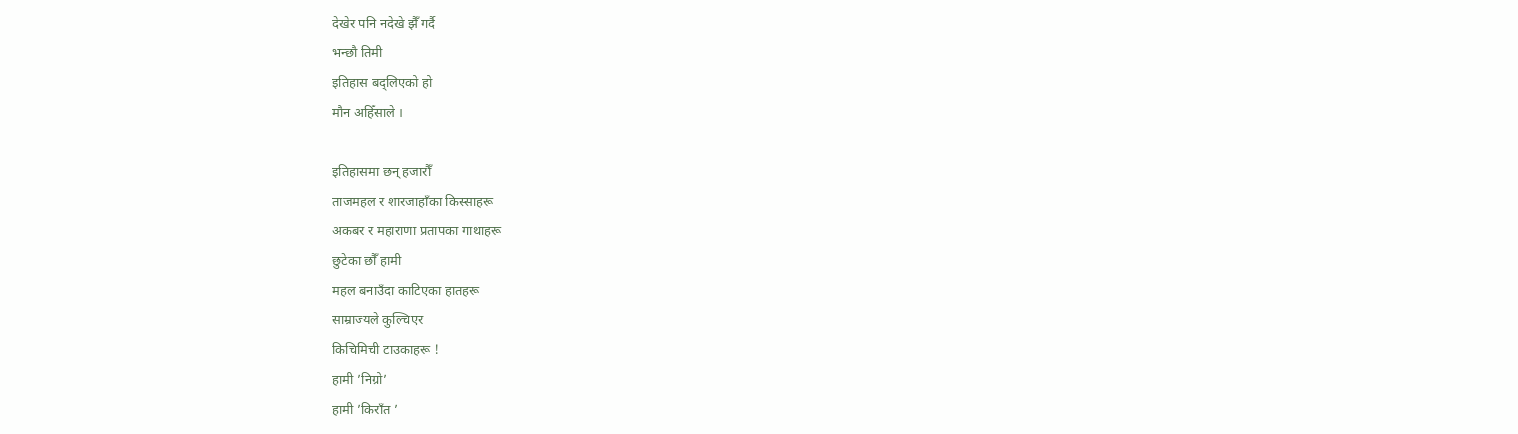देखेर पनि नदेखे झैँ गर्दै
भन्छौ तिमी
इतिहास बद्लिएको हो
मौन अहिँसाले ।

इतिहासमा छन् हजारौँ
ताजमहल र शारजाहाँका किस्साहरू
अकबर र महाराणा प्रतापका गाथाहरू
छुटेका छौँ हामी
महल बनाउँदा काटिएका हातहरू
साम्राज्यले कुल्चिएर
किचिमिची टाउकाहरू !
हामी ’निग्रो’
हामी ’किराँत ’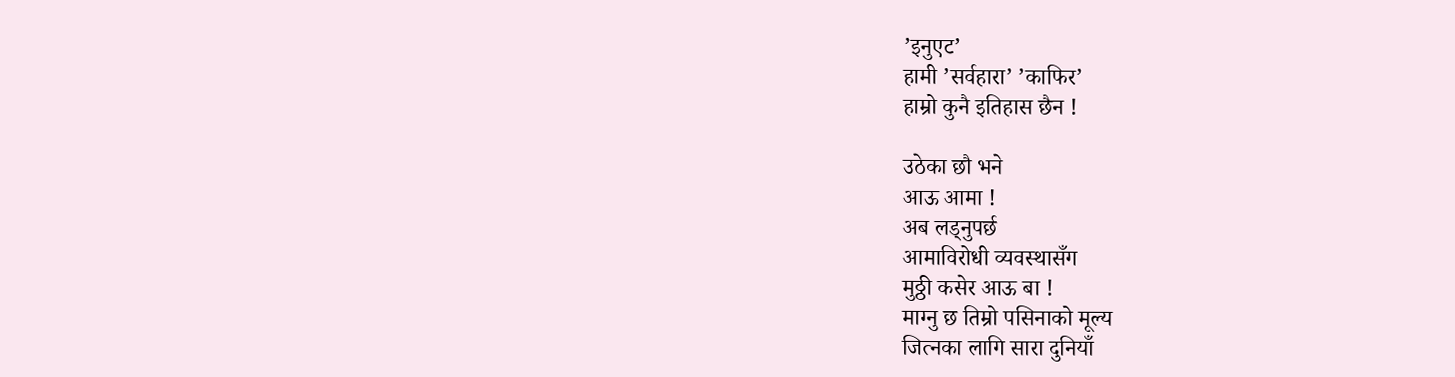’इनुएट’
हामी ’सर्वहारा’ ’काफिर’
हाम्रो कुनै इतिहास छैन !

उठेका छौ भने
आऊ आमा !
अब लड्नुपर्छ
आमाविरोधी व्यवस्थासँग
मुठ्ठी कसेर आऊ बा !
माग्नु छ तिम्रो पसिनाको मूल्य
जित्नका लागि सारा दुनियाँ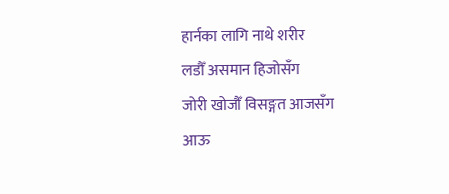हार्नका लागि नाथे शरीर
लडौँ असमान हिजोसँग
जोरी खोजौँ विसङ्गत आजसँग
आऊ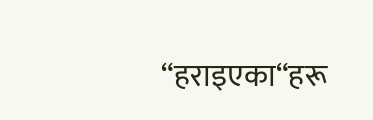“हराइएका“हरू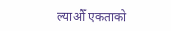ल्याऔँ एकताको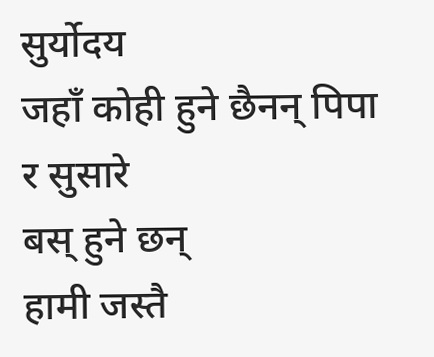सुर्योदय
जहाँ कोही हुने छैनन् पिपा र सुसारे
बस् हुने छन्
हामी जस्तै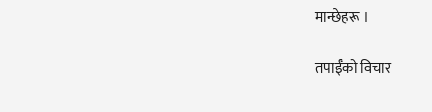मान्छेहरू ।

तपाईँको विचार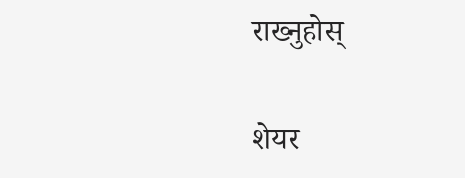राख्नुहोस्

शेयर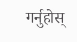गर्नुहोस्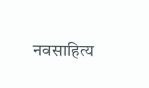नवसाहित्य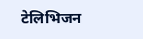टेलिभिजन